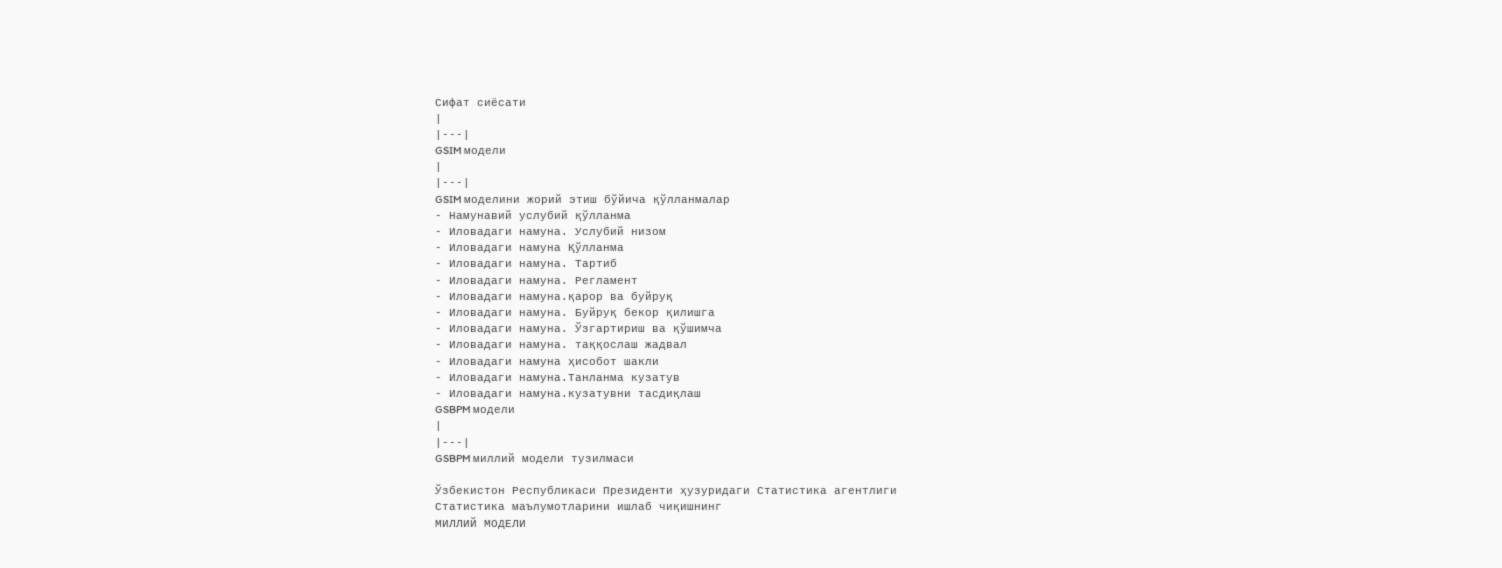Сифат сиёсати
|
|---|
GSIM модели
|
|---|
GSIM моделини жорий этиш бўйича қўлланмалар
- Намунавий услубий қўлланма
- Иловадаги намуна. Услубий низом
- Иловадаги намуна Қўлланма
- Иловадаги намуна. Тартиб
- Иловадаги намуна. Регламент
- Иловадаги намуна.қарор ва буйруқ
- Иловадаги намуна. Буйруқ бекор қилишга
- Иловадаги намуна. Ўзгартириш ва қўшимча
- Иловадаги намуна. таққослаш жадвал
- Иловадаги намуна ҳисобот шакли
- Иловадаги намуна.Танланма кузатув
- Иловадаги намуна.кузатувни тасдиқлаш
GSBPM модели
|
|---|
GSBPM миллий модели тузилмаси

Ўзбекистон Республикаси Президенти ҳузуридаги Статистика агентлиги
Статистика маълумотларини ишлаб чиқишнинг
МИЛЛИЙ МОДЕЛИ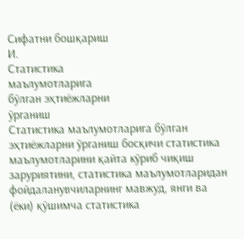Сифатни бошқариш
И.
Статистика
маълумотларига
бўлган эҳтиёжларни
ўрганиш
Статистика маълумотларига бўлган эҳтиёжларни ўрганиш босқичи статистика маълумотларини қайта кўриб чиқиш заруриятини, статистика маълумотларидан фойдаланувчиларнинг мавжуд, янги ва (ёки) қўшимча статистика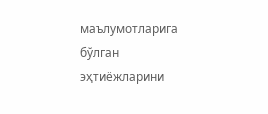маълумотларига бўлган эҳтиёжларини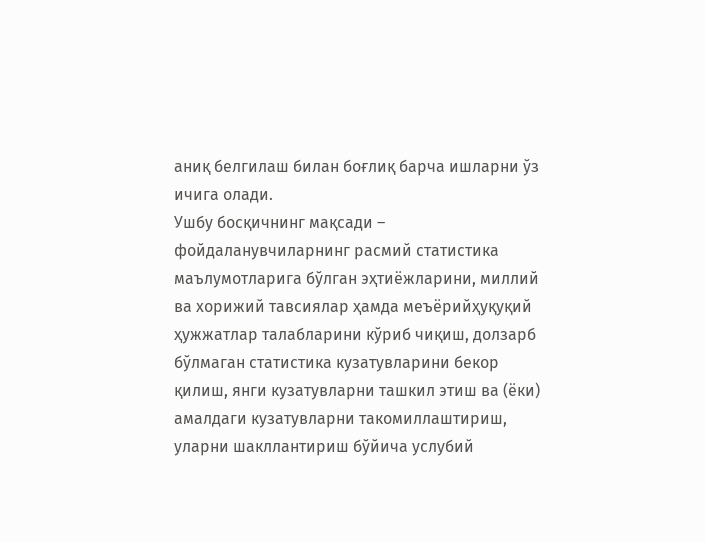аниқ белгилаш билан боғлиқ барча ишларни ўз ичига олади.
Ушбу босқичнинг мақсади – фойдаланувчиларнинг расмий статистика маълумотларига бўлган эҳтиёжларини, миллий ва хорижий тавсиялар ҳамда меъёрийҳуқуқий ҳужжатлар талабларини кўриб чиқиш, долзарб бўлмаган статистика кузатувларини бекор қилиш, янги кузатувларни ташкил этиш ва (ёки) амалдаги кузатувларни такомиллаштириш, уларни шакллантириш бўйича услубий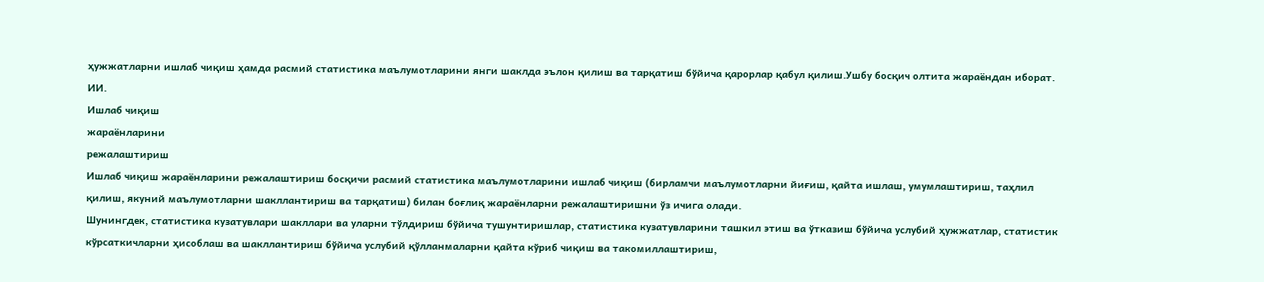ҳужжатларни ишлаб чиқиш ҳамда расмий статистика маълумотларини янги шаклда эълон қилиш ва тарқатиш бўйича қарорлар қабул қилиш.Ушбу босқич олтита жараёндан иборат.
ИИ.
Ишлаб чиқиш
жараёнларини
режалаштириш
Ишлаб чиқиш жараёнларини режалаштириш босқичи расмий статистика маълумотларини ишлаб чиқиш (бирламчи маълумотларни йиғиш, қайта ишлаш, умумлаштириш, таҳлил қилиш, якуний маълумотларни шакллантириш ва тарқатиш) билан боғлиқ жараёнларни режалаштиришни ўз ичига олади.
Шунингдек, статистика кузатувлари шакллари ва уларни тўлдириш бўйича тушунтиришлар, статистика кузатувларини ташкил этиш ва ўтказиш бўйича услубий ҳужжатлар, статистик кўрсаткичларни ҳисоблаш ва шакллантириш бўйича услубий қўлланмаларни қайта кўриб чиқиш ва такомиллаштириш,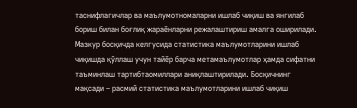таснифлагичлар ва маълумотномаларни ишлаб чиқиш ва янгилаб бориш билан боғлиқ жараёнларни режалаштириш амалга оширилади.
Мазкур босқичда келгусида статистика маълумотларини ишлаб чиқишда қўллаш учун тайёр барча метамаълумотлар ҳамда сифатни таъминлаш тартибтаомиллари аниқлаштирилади. Босқичнинг мақсади – расмий статистика маълумотларини ишлаб чиқиш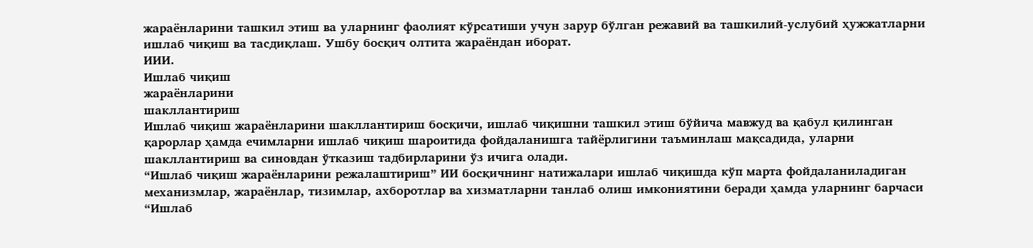жараёнларини ташкил этиш ва уларнинг фаолият кўрсатиши учун зарур бўлган режавий ва ташкилий-услубий ҳужжатларни ишлаб чиқиш ва тасдиқлаш. Ушбу босқич олтита жараёндан иборат.
ИИИ.
Ишлаб чиқиш
жараёнларини
шакллантириш
Ишлаб чиқиш жараёнларини шакллантириш босқичи, ишлаб чиқишни ташкил этиш бўйича мавжуд ва қабул қилинган қарорлар ҳамда ечимларни ишлаб чиқиш шароитида фойдаланишга тайёрлигини таъминлаш мақсадида, уларни шакллантириш ва синовдан ўтказиш тадбирларини ўз ичига олади.
“Ишлаб чиқиш жараёнларини режалаштириш” ИИ босқичнинг натижалари ишлаб чиқишда кўп марта фойдаланиладиган механизмлар, жараёнлар, тизимлар, ахборотлар ва хизматларни танлаб олиш имкониятини беради ҳамда уларнинг барчаси “Ишлаб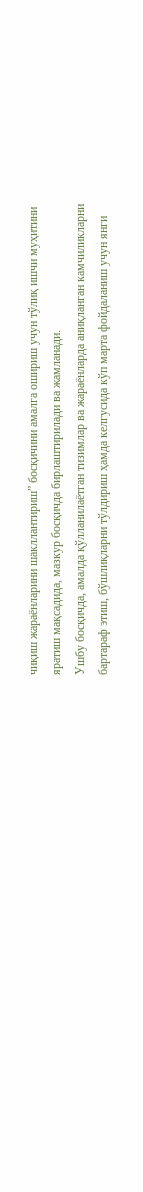чиқиш жараёнларини шакллантириш” босқичини амалга ошириш учун тўлиқ ишчи муҳитини яратиш мақсадида, мазкур босқичда бирлаштирилади ва жамланади.
Ушбу босқичда, амалда қўлланилаётган тизимлар ва жараёнларда аниқланган камчиликларни бартараф этиш, бўшлиқларни тўлдириш ҳамда келгусида кўп марта фойдаланиш учун янги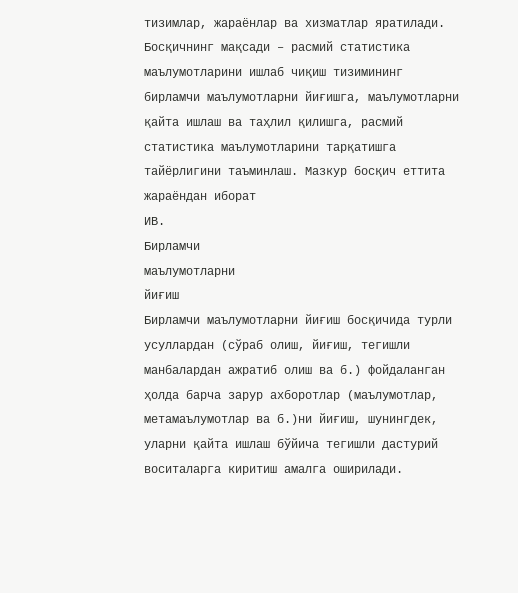тизимлар, жараёнлар ва хизматлар яратилади.
Босқичнинг мақсади – расмий статистика маълумотларини ишлаб чиқиш тизимининг бирламчи маълумотларни йиғишга, маълумотларни қайта ишлаш ва таҳлил қилишга, расмий статистика маълумотларини тарқатишга тайёрлигини таъминлаш. Мазкур босқич еттита жараёндан иборат
ИВ.
Бирламчи
маълумотларни
йиғиш
Бирламчи маълумотларни йиғиш босқичида турли усуллардан (сўраб олиш, йиғиш, тегишли манбалардан ажратиб олиш ва б.) фойдаланган ҳолда барча зарур ахборотлар (маълумотлар, метамаълумотлар ва б.)ни йиғиш, шунингдек, уларни қайта ишлаш бўйича тегишли дастурий воситаларга киритиш амалга оширилади.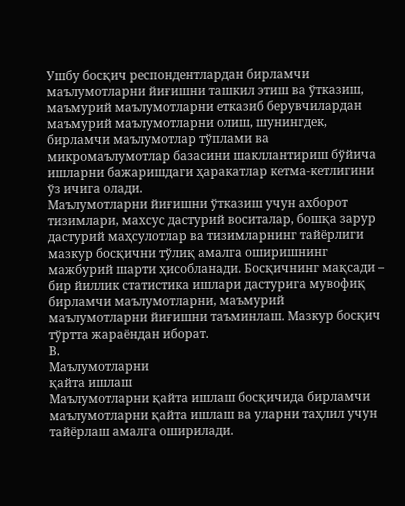Ушбу босқич респондентлардан бирламчи маълумотларни йиғишни ташкил этиш ва ўтказиш, маъмурий маълумотларни етказиб берувчилардан маъмурий маълумотларни олиш, шунингдек, бирламчи маълумотлар тўплами ва микромаълумотлар базасини шакллантириш бўйича ишларни бажаришдаги ҳаракатлар кетма-кетлигини ўз ичига олади.
Маълумотларни йиғишни ўтказиш учун ахборот тизимлари, махсус дастурий воситалар, бошқа зарур дастурий маҳсулотлар ва тизимларнинг тайёрлиги мазкур босқични тўлиқ амалга оширишнинг мажбурий шарти ҳисобланади. Босқичнинг мақсади – бир йиллик статистика ишлари дастурига мувофиқ бирламчи маълумотларни, маъмурий маълумотларни йиғишни таъминлаш. Мазкур босқич тўртта жараёндан иборат.
В.
Маълумотларни
қайта ишлаш
Маълумотларни қайта ишлаш босқичида бирламчи маълумотларни қайта ишлаш ва уларни таҳлил учун тайёрлаш амалга оширилади.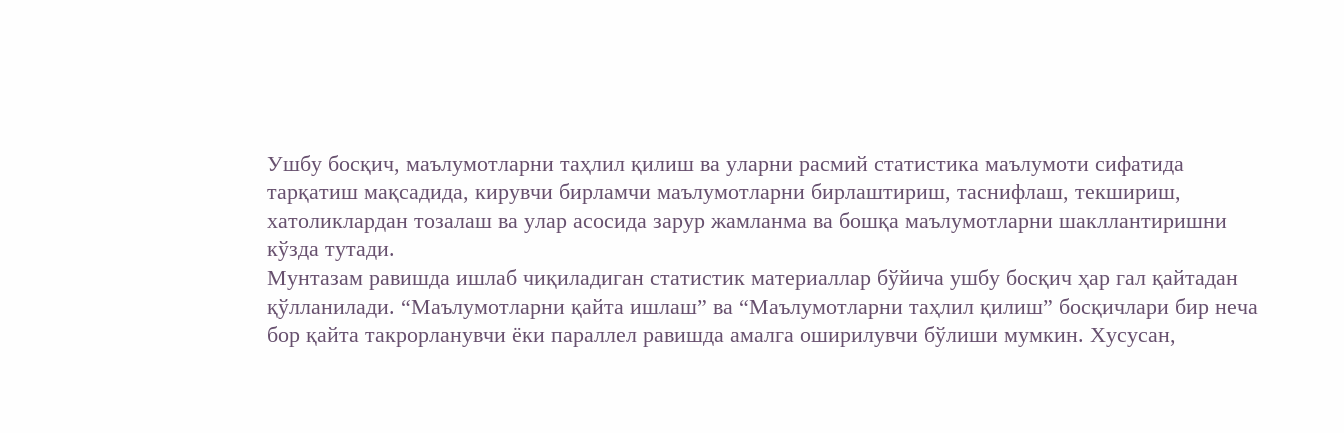Ушбу босқич, маълумотларни таҳлил қилиш ва уларни расмий статистика маълумоти сифатида тарқатиш мақсадида, кирувчи бирламчи маълумотларни бирлаштириш, таснифлаш, текшириш, хатоликлардан тозалаш ва улар асосида зарур жамланма ва бошқа маълумотларни шакллантиришни кўзда тутади.
Мунтазам равишда ишлаб чиқиладиган статистик материаллар бўйича ушбу босқич ҳар гал қайтадан қўлланилади. “Маълумотларни қайта ишлаш” ва “Маълумотларни таҳлил қилиш” босқичлари бир неча бор қайта такрорланувчи ёки параллел равишда амалга оширилувчи бўлиши мумкин. Хусусан,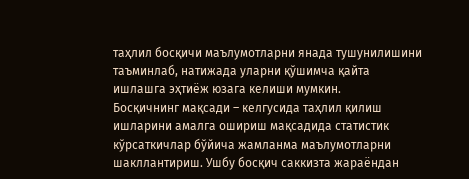таҳлил босқичи маълумотларни янада тушунилишини таъминлаб, натижада уларни қўшимча қайта ишлашга эҳтиёж юзага келиши мумкин.
Босқичнинг мақсади – келгусида таҳлил қилиш ишларини амалга ошириш мақсадида статистик кўрсаткичлар бўйича жамланма маълумотларни шакллантириш. Ушбу босқич саккизта жараёндан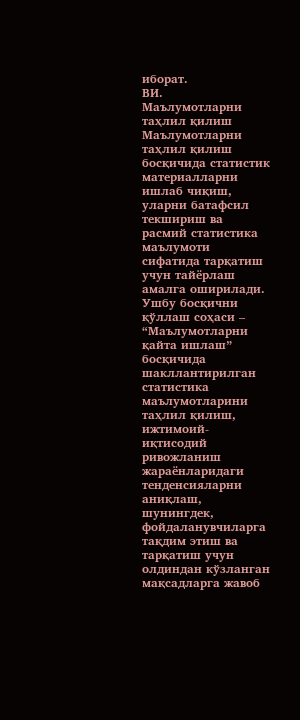иборат.
ВИ.
Маълумотларни
таҳлил қилиш
Маълумотларни таҳлил қилиш босқичида статистик материалларни ишлаб чиқиш, уларни батафсил текшириш ва расмий статистика маълумоти сифатида тарқатиш учун тайёрлаш амалга оширилади.
Ушбу босқични қўллаш соҳаси – “Маълумотларни қайта ишлаш” босқичида шакллантирилган статистика маълумотларини таҳлил қилиш, ижтимоий-иқтисодий ривожланиш жараёнларидаги тенденсияларни аниқлаш, шунингдек, фойдаланувчиларга тақдим этиш ва тарқатиш учун олдиндан кўзланган мақсадларга жавоб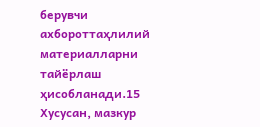берувчи ахбороттаҳлилий материалларни тайёрлаш ҳисобланади.15 Хусусан, мазкур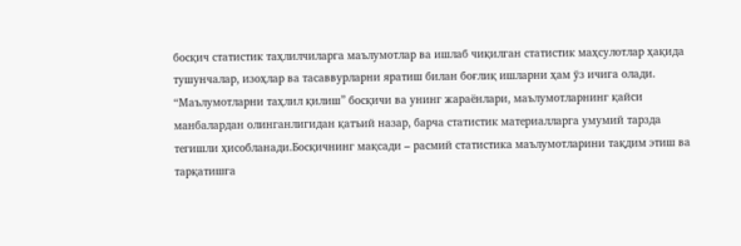босқич статистик таҳлилчиларга маълумотлар ва ишлаб чиқилган статистик маҳсулотлар ҳақида тушунчалар, изоҳлар ва тасаввурларни яратиш билан боғлиқ ишларни ҳам ўз ичига олади.
“Маълумотларни таҳлил қилиш” босқичи ва унинг жараёнлари, маълумотларнинг қайси манбалардан олинганлигидан қатъий назар, барча статистик материалларга умумий тарзда тегишли ҳисобланади.Босқичнинг мақсади – расмий статистика маълумотларини тақдим этиш ва тарқатишга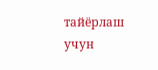тайёрлаш учун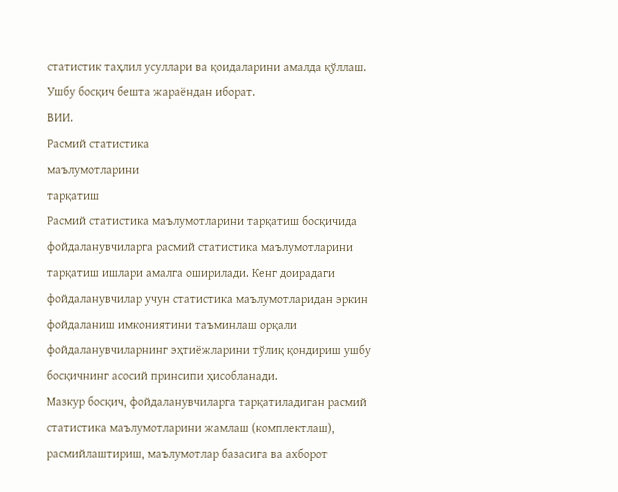статистик таҳлил усуллари ва қоидаларини амалда қўллаш. Ушбу босқич бешта жараёндан иборат.
ВИИ.
Расмий статистика
маълумотларини
тарқатиш
Расмий статистика маълумотларини тарқатиш босқичида фойдаланувчиларга расмий статистика маълумотларини тарқатиш ишлари амалга оширилади. Кенг доирадаги фойдаланувчилар учун статистика маълумотларидан эркин фойдаланиш имкониятини таъминлаш орқали фойдаланувчиларнинг эҳтиёжларини тўлиқ қондириш ушбу босқичнинг асосий принсипи ҳисобланади.
Мазкур босқич, фойдаланувчиларга тарқатиладиган расмий статистика маълумотларини жамлаш (комплектлаш), расмийлаштириш, маълумотлар базасига ва ахборот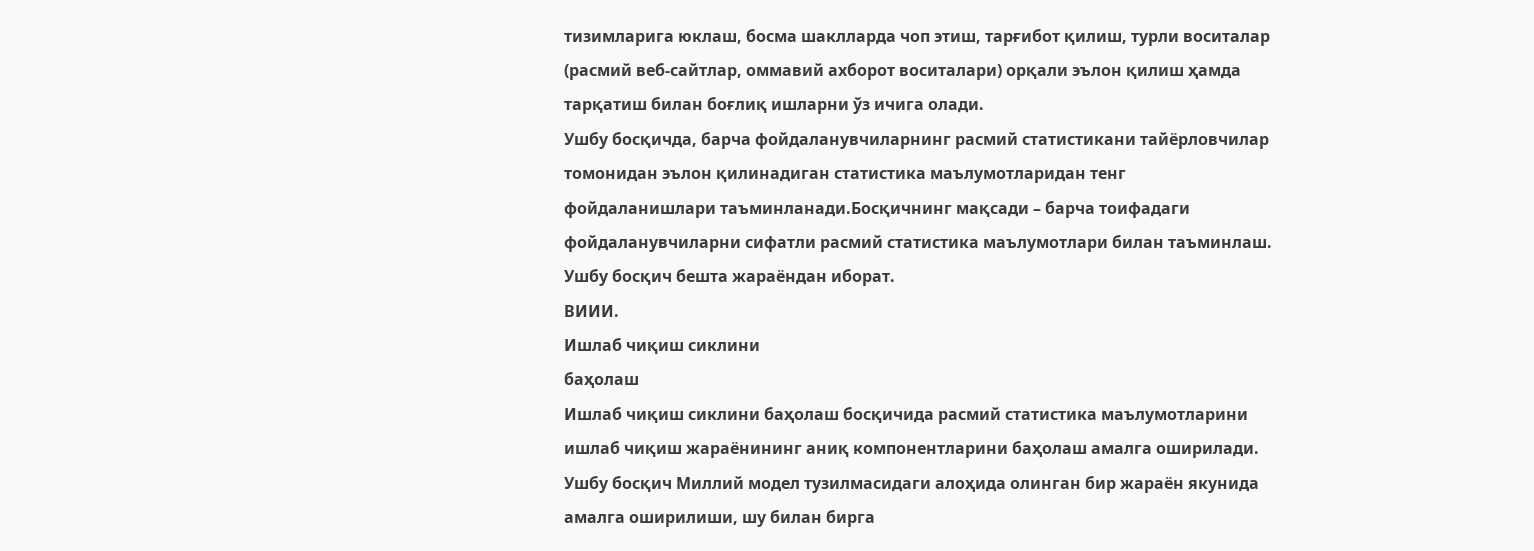тизимларига юклаш, босма шаклларда чоп этиш, тарғибот қилиш, турли воситалар (расмий веб-сайтлар, оммавий ахборот воситалари) орқали эълон қилиш ҳамда тарқатиш билан боғлиқ ишларни ўз ичига олади.
Ушбу босқичда, барча фойдаланувчиларнинг расмий статистикани тайёрловчилар томонидан эълон қилинадиган статистика маълумотларидан тенг фойдаланишлари таъминланади.Босқичнинг мақсади – барча тоифадаги фойдаланувчиларни сифатли расмий статистика маълумотлари билан таъминлаш. Ушбу босқич бешта жараёндан иборат.
ВИИИ.
Ишлаб чиқиш сиклини
баҳолаш
Ишлаб чиқиш сиклини баҳолаш босқичида расмий статистика маълумотларини ишлаб чиқиш жараёнининг аниқ компонентларини баҳолаш амалга оширилади. Ушбу босқич Миллий модел тузилмасидаги алоҳида олинган бир жараён якунида амалга оширилиши, шу билан бирга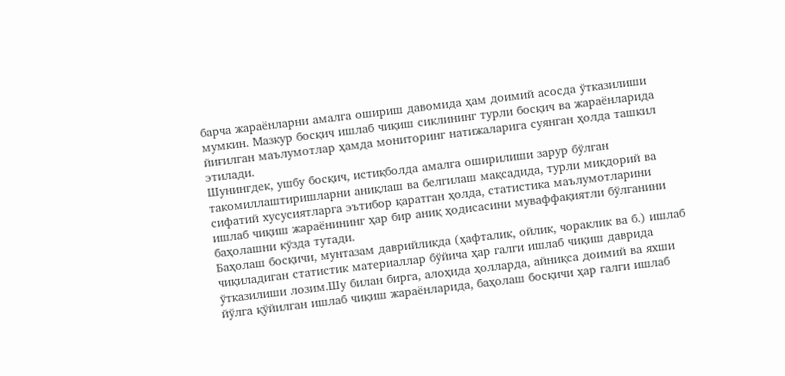барча жараёнларни амалга ошириш давомида ҳам доимий асосда ўтказилиши мумкин. Мазкур босқич ишлаб чиқиш сиклининг турли босқич ва жараёнларида йиғилган маълумотлар ҳамда мониторинг натижаларига суянган ҳолда ташкил этилади.
Шунингдек, ушбу босқич, истиқболда амалга оширилиши зарур бўлган такомиллаштиришларни аниқлаш ва белгилаш мақсадида, турли миқдорий ва сифатий хусусиятларга эътибор қаратган ҳолда, статистика маълумотларини ишлаб чиқиш жараёнининг ҳар бир аниқ ҳодисасини муваффақиятли бўлганини баҳолашни кўзда тутади.
Баҳолаш босқичи, мунтазам даврийликда (ҳафталик, ойлик, чораклик ва б.) ишлаб чиқиладиган статистик материаллар бўйича ҳар галги ишлаб чиқиш даврида ўтказилиши лозим.Шу билан бирга, алоҳида ҳолларда, айниқса доимий ва яхши йўлга қўйилган ишлаб чиқиш жараёнларида, баҳолаш босқичи ҳар галги ишлаб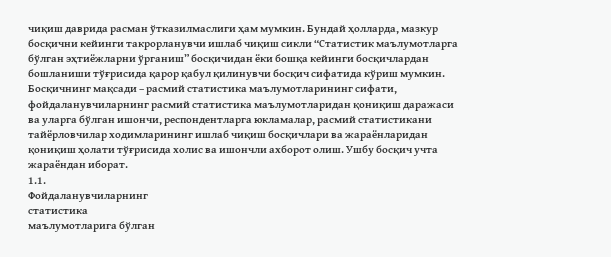чиқиш даврида расман ўтказилмаслиги ҳам мумкин. Бундай ҳолларда, мазкур босқични кейинги такрорланувчи ишлаб чиқиш сикли “Статистик маълумотларга бўлган эҳтиёжларни ўрганиш” босқичидан ёки бошқа кейинги босқичлардан бошланиши тўғрисида қарор қабул қилинувчи босқич сифатида кўриш мумкин.
Босқичнинг мақсади – расмий статистика маълумотларининг сифати, фойдаланувчиларнинг расмий статистика маълумотларидан қониқиш даражаси ва уларга бўлган ишончи, респондентларга юкламалар, расмий статистикани тайёрловчилар ходимларининг ишлаб чиқиш босқичлари ва жараёнларидан қониқиш ҳолати тўғрисида холис ва ишончли ахборот олиш. Ушбу босқич учта жараёндан иборат.
1.1.
Фойдаланувчиларнинг
статистика
маълумотларига бўлган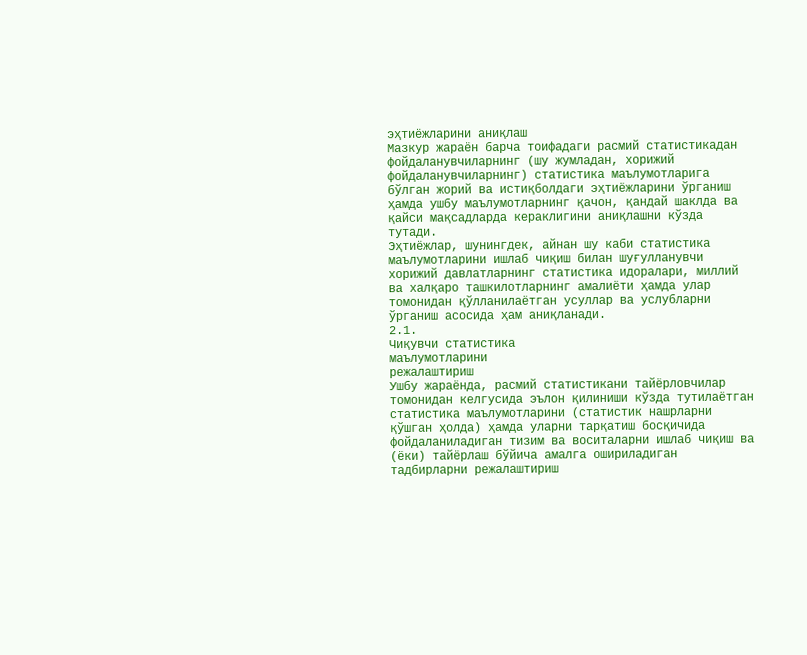эҳтиёжларини аниқлаш
Мазкур жараён барча тоифадаги расмий статистикадан фойдаланувчиларнинг (шу жумладан, хорижий фойдаланувчиларнинг) статистика маълумотларига бўлган жорий ва истиқболдаги эҳтиёжларини ўрганиш ҳамда ушбу маълумотларнинг қачон, қандай шаклда ва қайси мақсадларда кераклигини аниқлашни кўзда тутади.
Эҳтиёжлар, шунингдек, айнан шу каби статистика маълумотларини ишлаб чиқиш билан шуғулланувчи хорижий давлатларнинг статистика идоралари, миллий ва халқаро ташкилотларнинг амалиёти ҳамда улар томонидан қўлланилаётган усуллар ва услубларни ўрганиш асосида ҳам аниқланади.
2.1.
Чиқувчи статистика
маълумотларини
режалаштириш
Ушбу жараёнда, расмий статистикани тайёрловчилар томонидан келгусида эълон қилиниши кўзда тутилаётган статистика маълумотларини (статистик нашрларни қўшган ҳолда) ҳамда уларни тарқатиш босқичида фойдаланиладиган тизим ва воситаларни ишлаб чиқиш ва (ёки) тайёрлаш бўйича амалга ошириладиган тадбирларни режалаштириш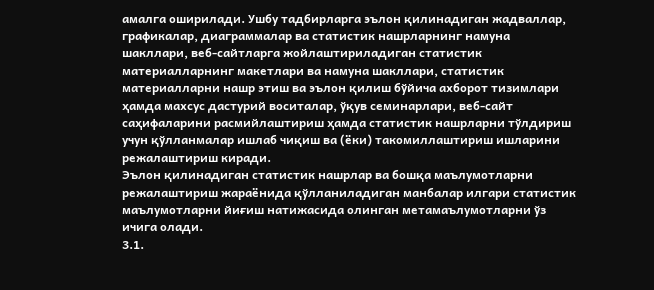амалга оширилади. Ушбу тадбирларга эълон қилинадиган жадваллар, графикалар, диаграммалар ва статистик нашрларнинг намуна шакллари, веб-сайтларга жойлаштириладиган статистик материалларнинг макетлари ва намуна шакллари, статистик материалларни нашр этиш ва эълон қилиш бўйича ахборот тизимлари ҳамда махсус дастурий воситалар, ўқув семинарлари, веб-сайт саҳифаларини расмийлаштириш ҳамда статистик нашрларни тўлдириш учун қўлланмалар ишлаб чиқиш ва (ёки) такомиллаштириш ишларини режалаштириш киради.
Эълон қилинадиган статистик нашрлар ва бошқа маълумотларни режалаштириш жараёнида қўлланиладиган манбалар илгари статистик маълумотларни йиғиш натижасида олинган метамаълумотларни ўз ичига олади.
3.1.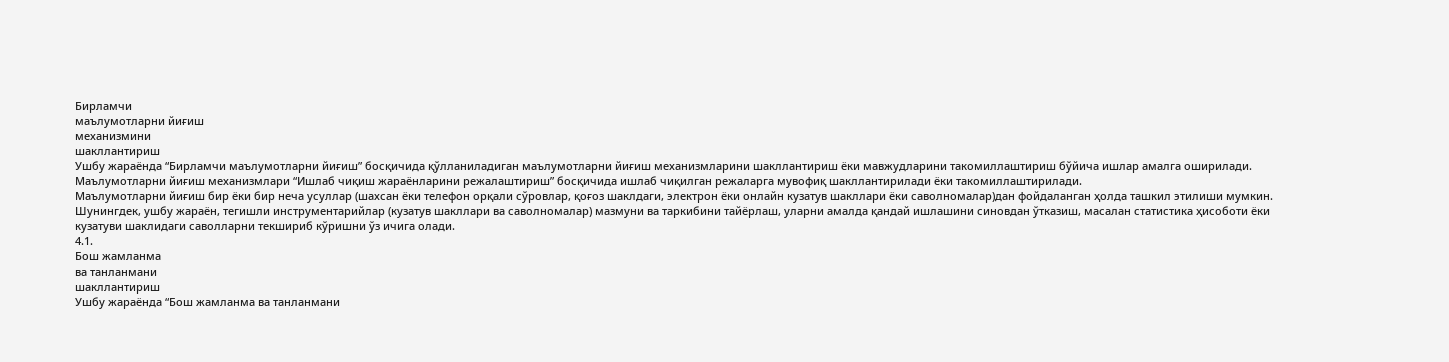Бирламчи
маълумотларни йиғиш
механизмини
шакллантириш
Ушбу жараёнда “Бирламчи маълумотларни йиғиш” босқичида қўлланиладиган маълумотларни йиғиш механизмларини шакллантириш ёки мавжудларини такомиллаштириш бўйича ишлар амалга оширилади. Маълумотларни йиғиш механизмлари “Ишлаб чиқиш жараёнларини режалаштириш” босқичида ишлаб чиқилган режаларга мувофиқ шакллантирилади ёки такомиллаштирилади.
Маълумотларни йиғиш бир ёки бир неча усуллар (шахсан ёки телефон орқали сўровлар, қоғоз шаклдаги, электрон ёки онлайн кузатув шакллари ёки саволномалар)дан фойдаланган ҳолда ташкил этилиши мумкин. Шунингдек, ушбу жараён, тегишли инструментарийлар (кузатув шакллари ва саволномалар) мазмуни ва таркибини тайёрлаш, уларни амалда қандай ишлашини синовдан ўтказиш, масалан статистика ҳисоботи ёки кузатуви шаклидаги саволларни текшириб кўришни ўз ичига олади.
4.1.
Бош жамланма
ва танланмани
шакллантириш
Ушбу жараёнда “Бош жамланма ва танланмани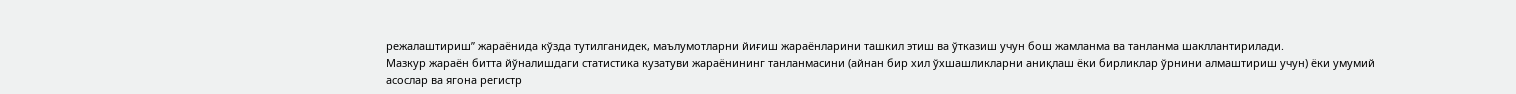режалаштириш” жараёнида кўзда тутилганидек, маълумотларни йиғиш жараёнларини ташкил этиш ва ўтказиш учун бош жамланма ва танланма шакллантирилади.
Мазкур жараён битта йўналишдаги статистика кузатуви жараёнининг танланмасини (айнан бир хил ўхшашликларни аниқлаш ёки бирликлар ўрнини алмаштириш учун) ёки умумий асослар ва ягона регистр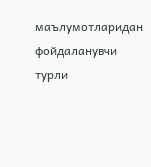маълумотларидан фойдаланувчи турли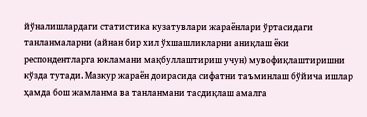йўналишлардаги статистика кузатувлари жараёнлари ўртасидаги танланмаларни (айнан бир хил ўхшашликларни аниқлаш ёки респондентларга юкламани мақбуллаштириш учун) мувофиқлаштиришни кўзда тутади. Мазкур жараён доирасида сифатни таъминлаш бўйича ишлар ҳамда бош жамланма ва танланмани тасдиқлаш амалга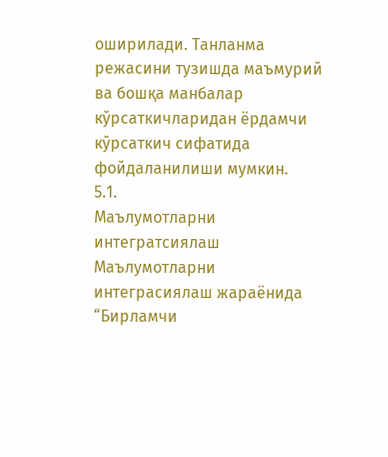оширилади. Танланма режасини тузишда маъмурий ва бошқа манбалар кўрсаткичларидан ёрдамчи кўрсаткич сифатида фойдаланилиши мумкин.
5.1.
Маълумотларни
интегратсиялаш
Маълумотларни интеграсиялаш жараёнида “Бирламчи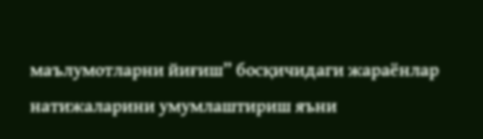маълумотларни йиғиш” босқичидаги жараёнлар натижаларини умумлаштириш яъни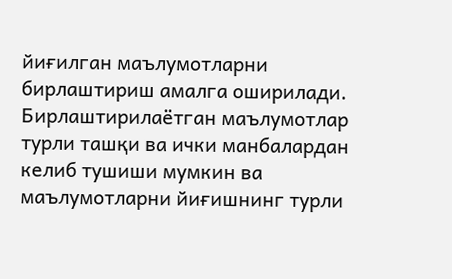йиғилган маълумотларни бирлаштириш амалга оширилади. Бирлаштирилаётган маълумотлар турли ташқи ва ички манбалардан келиб тушиши мумкин ва маълумотларни йиғишнинг турли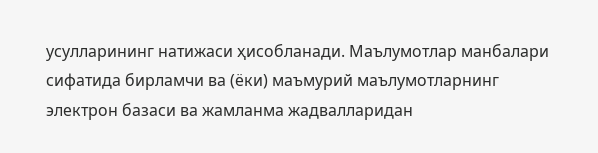усулларининг натижаси ҳисобланади. Маълумотлар манбалари сифатида бирламчи ва (ёки) маъмурий маълумотларнинг электрон базаси ва жамланма жадвалларидан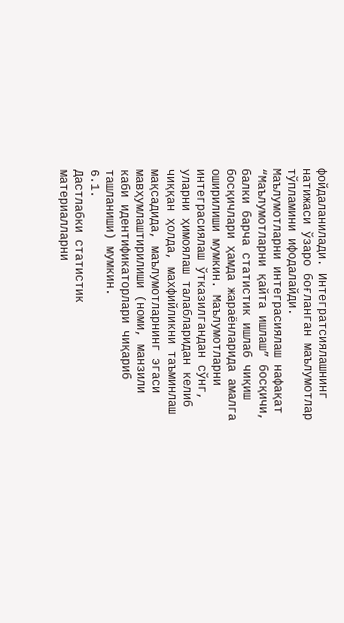фойдаланилади. Интегратсиялашнинг натижаси ўзаро боғланган маълумотлар тўпламини ифодалайди.
Маълумотларни интеграсиялаш нафақат “Маълумотларни қайта ишлаш” босқичи, балки барча статистик ишлаб чиқиш босқичлари ҳамда жараёнларида амалга оширилиши мумкин. Маълумотларни интеграсиялаш ўтказилгандан сўнг, уларни ҳимоялаш талабларидан келиб чиққан ҳолда, махфийликни таъминлаш мақсадида, маълумотларнинг эгаси мавҳумлаштирилиши (номи, манзили каби идентификаторлари чиқариб ташланиши) мумкин.
6.1.
Дастлабки статистик
материалларни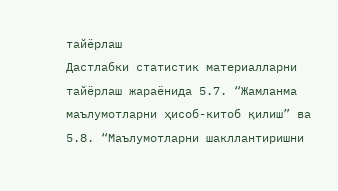тайёрлаш
Дастлабки статистик материалларни тайёрлаш жараёнида 5.7. “Жамланма маълумотларни ҳисоб-китоб қилиш” ва 5.8. “Маълумотларни шакллантиришни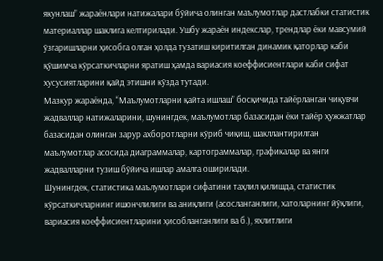якунлаш” жараёнлари натижалари бўйича олинган маълумотлар дастлабки статистик материаллар шаклига келтирилади. Ушбу жараён индекслар, трендлар ёки мавсумий ўзгаришларни ҳисобга олган ҳолда тузатиш киритилган динамик қаторлар каби қўшимча кўрсаткичларни яратиш ҳамда вариасия коеффисиентлари каби сифат хусусиятларини қайд этишни кўзда тутади.
Мазкур жараёнда, “Маълумотларни қайта ишлаш” босқичида тайёрланган чиқувчи жадваллар натижаларини, шунингдек, маълумотлар базасидан ёки тайёр ҳужжатлар базасидан олинган зарур ахборотларни кўриб чиқиш, шакллантирилган маълумотлар асосида диаграммалар, картограммалар, графикалар ва янги жадвалларни тузиш бўйича ишлар амалга оширилади.
Шунингдек, статистика маълумотлари сифатини таҳлил қилишда, статистик кўрсаткичларнинг ишончлилиги ва аниқлиги (асосланганлиги, хатоларнинг йўқлиги, вариасия коеффисиентларини ҳисобланганлиги ва б.), яхлитлиги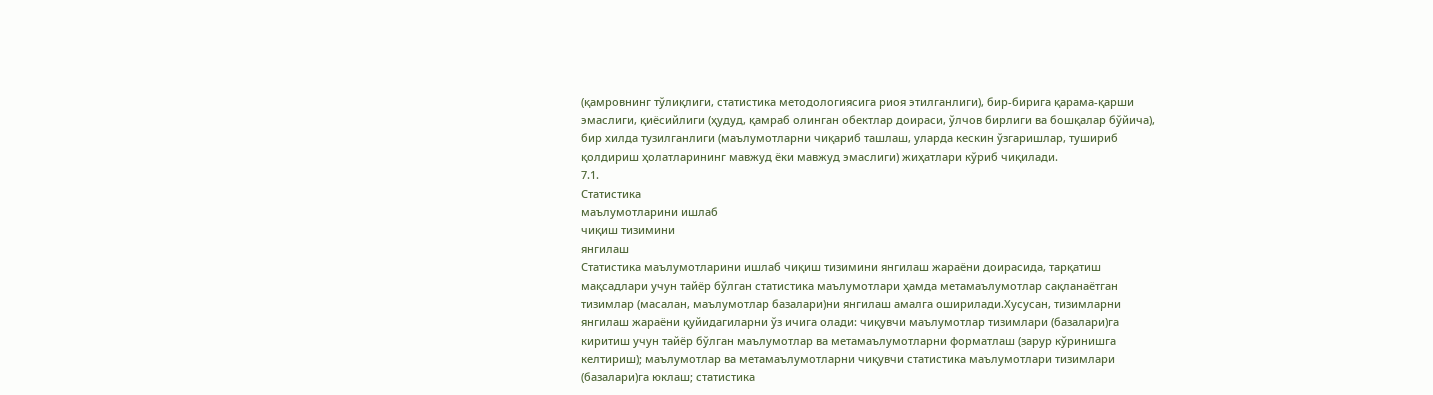(қамровнинг тўлиқлиги, статистика методологиясига риоя этилганлиги), бир-бирига қарама-қарши эмаслиги, қиёсийлиги (ҳудуд, қамраб олинган обектлар доираси, ўлчов бирлиги ва бошқалар бўйича), бир хилда тузилганлиги (маълумотларни чиқариб ташлаш, уларда кескин ўзгаришлар, тушириб қолдириш ҳолатларининг мавжуд ёки мавжуд эмаслиги) жиҳатлари кўриб чиқилади.
7.1.
Статистика
маълумотларини ишлаб
чиқиш тизимини
янгилаш
Статистика маълумотларини ишлаб чиқиш тизимини янгилаш жараёни доирасида, тарқатиш мақсадлари учун тайёр бўлган статистика маълумотлари ҳамда метамаълумотлар сақланаётган тизимлар (масалан, маълумотлар базалари)ни янгилаш амалга оширилади.Хусусан, тизимларни янгилаш жараёни қуйидагиларни ўз ичига олади: чиқувчи маълумотлар тизимлари (базалари)га киритиш учун тайёр бўлган маълумотлар ва метамаълумотларни форматлаш (зарур кўринишга келтириш); маълумотлар ва метамаълумотларни чиқувчи статистика маълумотлари тизимлари (базалари)га юклаш; статистика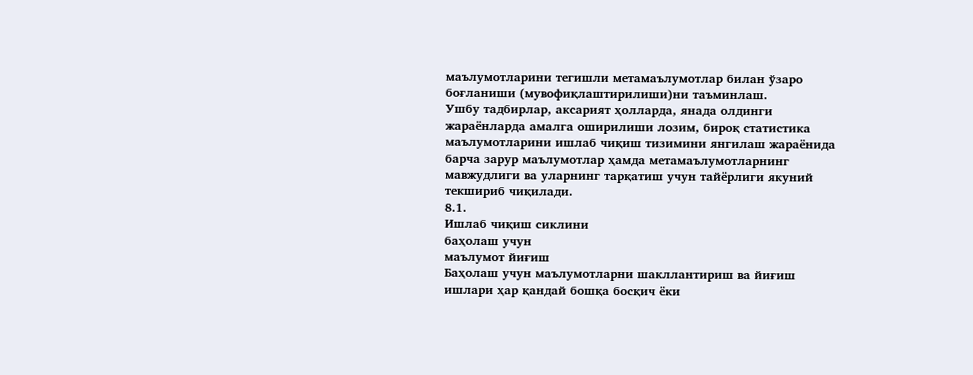маълумотларини тегишли метамаълумотлар билан ўзаро боғланиши (мувофиқлаштирилиши)ни таъминлаш.
Ушбу тадбирлар, аксарият ҳолларда, янада олдинги жараёнларда амалга оширилиши лозим, бироқ статистика маълумотларини ишлаб чиқиш тизимини янгилаш жараёнида барча зарур маълумотлар ҳамда метамаълумотларнинг мавжудлиги ва уларнинг тарқатиш учун тайёрлиги якуний текшириб чиқилади.
8.1.
Ишлаб чиқиш сиклини
баҳолаш учун
маълумот йиғиш
Баҳолаш учун маълумотларни шакллантириш ва йиғиш ишлари ҳар қандай бошқа босқич ёки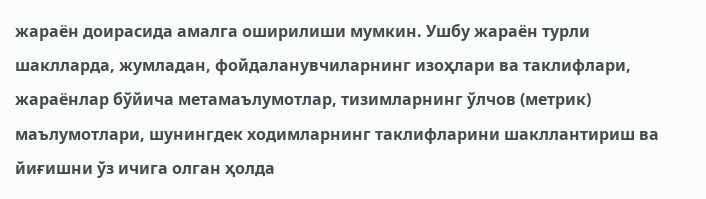жараён доирасида амалга оширилиши мумкин. Ушбу жараён турли шаклларда, жумладан, фойдаланувчиларнинг изоҳлари ва таклифлари, жараёнлар бўйича метамаълумотлар, тизимларнинг ўлчов (метрик) маълумотлари, шунингдек ходимларнинг таклифларини шакллантириш ва йиғишни ўз ичига олган ҳолда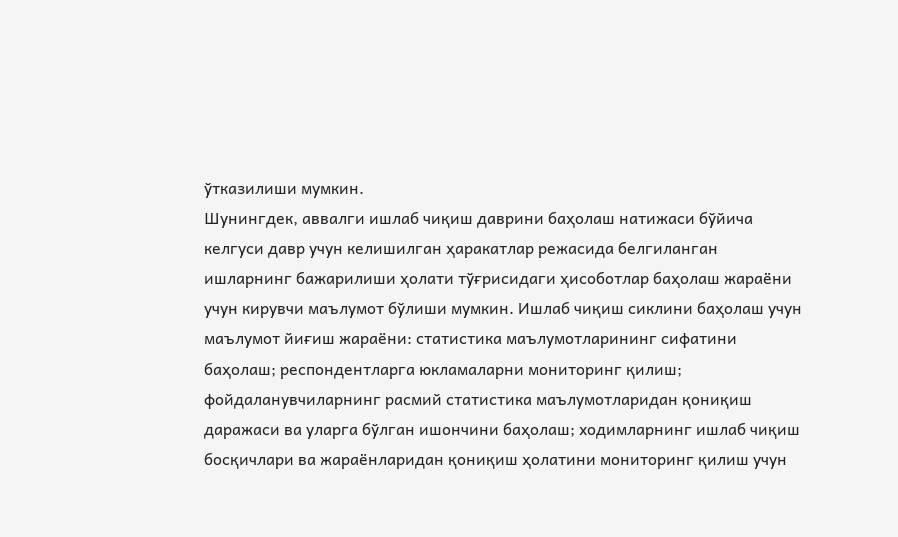ўтказилиши мумкин.
Шунингдек, аввалги ишлаб чиқиш даврини баҳолаш натижаси бўйича келгуси давр учун келишилган ҳаракатлар режасида белгиланган ишларнинг бажарилиши ҳолати тўғрисидаги ҳисоботлар баҳолаш жараёни учун кирувчи маълумот бўлиши мумкин. Ишлаб чиқиш сиклини баҳолаш учун маълумот йиғиш жараёни: статистика маълумотларининг сифатини баҳолаш; респондентларга юкламаларни мониторинг қилиш; фойдаланувчиларнинг расмий статистика маълумотларидан қониқиш даражаси ва уларга бўлган ишончини баҳолаш; ходимларнинг ишлаб чиқиш босқичлари ва жараёнларидан қониқиш ҳолатини мониторинг қилиш учун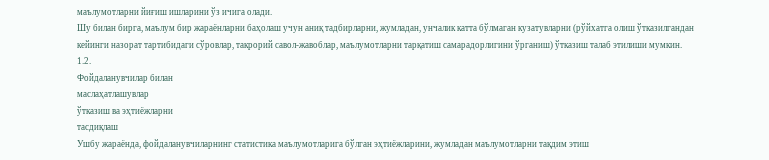маълумотларни йиғиш ишларини ўз ичига олади.
Шу билан бирга, маълум бир жараёнларни баҳолаш учун аниқ тадбирларни, жумладан, унчалик катта бўлмаган кузатувларни (рўйхатга олиш ўтказилгандан кейинги назорат тартибидаги сўровлар, такрорий савол-жавоблар, маълумотларни тарқатиш самарадорлигини ўрганиш) ўтказиш талаб этилиши мумкин.
1.2.
Фойдаланувчилар билан
маслаҳатлашувлар
ўтказиш ва эҳтиёжларни
тасдиқлаш
Ушбу жараёнда, фойдаланувчиларнинг статистика маълумотларига бўлган эҳтиёжларини, жумладан маълумотларни тақдим этиш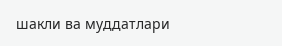шакли ва муддатлари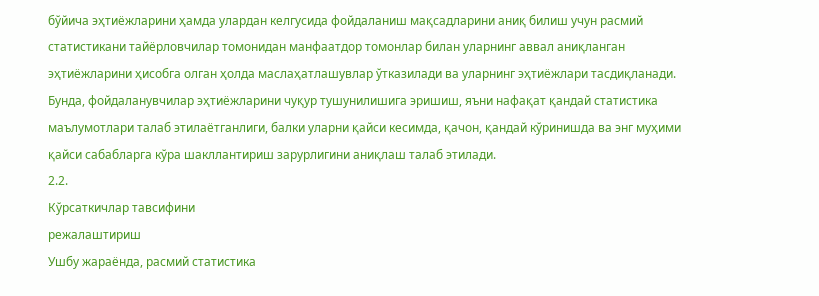бўйича эҳтиёжларини ҳамда улардан келгусида фойдаланиш мақсадларини аниқ билиш учун расмий статистикани тайёрловчилар томонидан манфаатдор томонлар билан уларнинг аввал аниқланган эҳтиёжларини ҳисобга олган ҳолда маслаҳатлашувлар ўтказилади ва уларнинг эҳтиёжлари тасдиқланади.
Бунда, фойдаланувчилар эҳтиёжларини чуқур тушунилишига эришиш, яъни нафақат қандай статистика маълумотлари талаб этилаётганлиги, балки уларни қайси кесимда, қачон, қандай кўринишда ва энг муҳими қайси сабабларга кўра шакллантириш зарурлигини аниқлаш талаб этилади.
2.2.
Кўрсаткичлар тавсифини
режалаштириш
Ушбу жараёнда, расмий статистика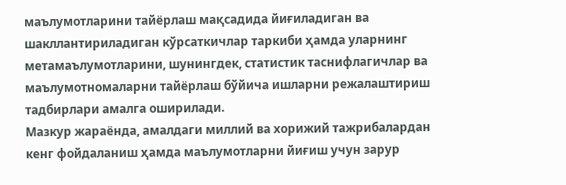маълумотларини тайёрлаш мақсадида йиғиладиган ва шакллантириладиган кўрсаткичлар таркиби ҳамда уларнинг метамаълумотларини, шунингдек, статистик таснифлагичлар ва маълумотномаларни тайёрлаш бўйича ишларни режалаштириш тадбирлари амалга оширилади.
Мазкур жараёнда, амалдаги миллий ва хорижий тажрибалардан кенг фойдаланиш ҳамда маълумотларни йиғиш учун зарур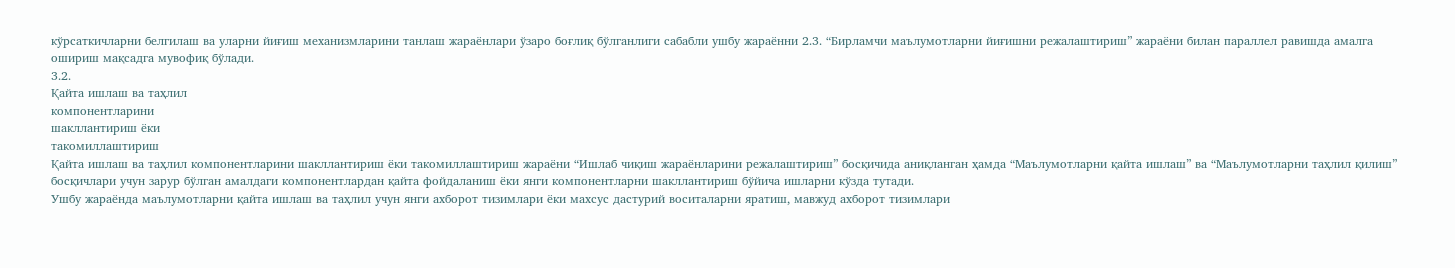кўрсаткичларни белгилаш ва уларни йиғиш механизмларини танлаш жараёнлари ўзаро боғлиқ бўлганлиги сабабли ушбу жараённи 2.3. “Бирламчи маълумотларни йиғишни режалаштириш” жараёни билан параллел равишда амалга ошириш мақсадга мувофиқ бўлади.
3.2.
Қайта ишлаш ва таҳлил
компонентларини
шакллантириш ёки
такомиллаштириш
Қайта ишлаш ва таҳлил компонентларини шакллантириш ёки такомиллаштириш жараёни “Ишлаб чиқиш жараёнларини режалаштириш” босқичида аниқланган ҳамда “Маълумотларни қайта ишлаш” ва “Маълумотларни таҳлил қилиш” босқичлари учун зарур бўлган амалдаги компонентлардан қайта фойдаланиш ёки янги компонентларни шакллантириш бўйича ишларни кўзда тутади.
Ушбу жараёнда маълумотларни қайта ишлаш ва таҳлил учун янги ахборот тизимлари ёки махсус дастурий воситаларни яратиш, мавжуд ахборот тизимлари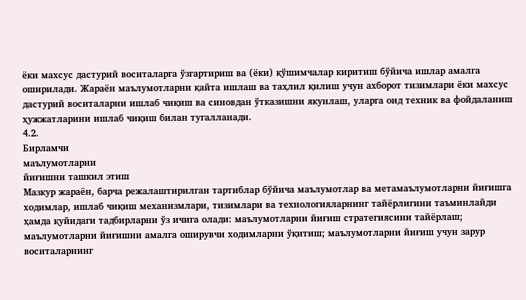ёки махсус дастурий воситаларга ўзгартириш ва (ёки) қўшимчалар киритиш бўйича ишлар амалга оширилади. Жараён маълумотларни қайта ишлаш ва таҳлил қилиш учун ахборот тизимлари ёки махсус дастурий воситаларни ишлаб чиқиш ва синовдан ўтказишни якунлаш, уларга оид техник ва фойдаланиш ҳужжатларини ишлаб чиқиш билан тугалланади.
4.2.
Бирламчи
маълумотларни
йиғишни ташкил этиш
Мазкур жараён, барча режалаштирилган тартиблар бўйича маълумотлар ва метамаълумотларни йиғишга ходимлар, ишлаб чиқиш механизмлари, тизимлари ва технологияларнинг тайёрлигини таъминлайди ҳамда қуйидаги тадбирларни ўз ичига олади: маълумотларни йиғиш стратегиясини тайёрлаш; маълумотларни йиғишни амалга оширувчи ходимларни ўқитиш; маълумотларни йиғиш учун зарур воситаларнинг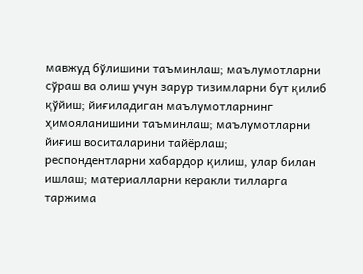мавжуд бўлишини таъминлаш; маълумотларни сўраш ва олиш учун зарур тизимларни бут қилиб қўйиш; йиғиладиган маълумотларнинг ҳимояланишини таъминлаш; маълумотларни йиғиш воситаларини тайёрлаш; респондентларни хабардор қилиш, улар билан ишлаш; материалларни керакли тилларга таржима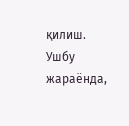қилиш.
Ушбу жараёнда,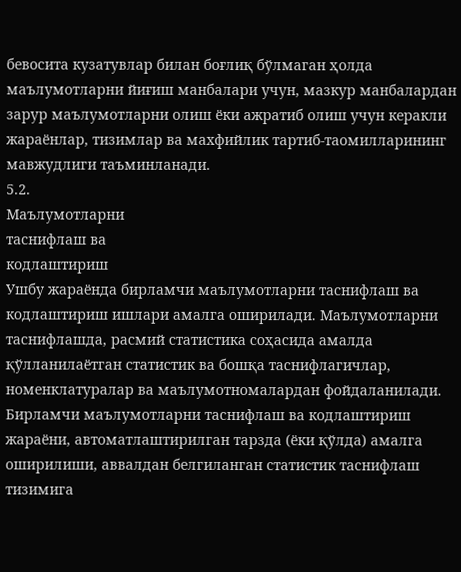бевосита кузатувлар билан боғлиқ бўлмаган ҳолда маълумотларни йиғиш манбалари учун, мазкур манбалардан зарур маълумотларни олиш ёки ажратиб олиш учун керакли жараёнлар, тизимлар ва махфийлик тартиб-таомилларининг мавжудлиги таъминланади.
5.2.
Маълумотларни
таснифлаш ва
кодлаштириш
Ушбу жараёнда бирламчи маълумотларни таснифлаш ва кодлаштириш ишлари амалга оширилади. Маълумотларни таснифлашда, расмий статистика соҳасида амалда қўлланилаётган статистик ва бошқа таснифлагичлар, номенклатуралар ва маълумотномалардан фойдаланилади.
Бирламчи маълумотларни таснифлаш ва кодлаштириш жараёни, автоматлаштирилган тарзда (ёки қўлда) амалга оширилиши, аввалдан белгиланган статистик таснифлаш тизимига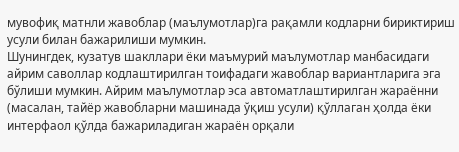мувофиқ матнли жавоблар (маълумотлар)га рақамли кодларни бириктириш усули билан бажарилиши мумкин.
Шунингдек, кузатув шакллари ёки маъмурий маълумотлар манбасидаги айрим саволлар кодлаштирилган тоифадаги жавоблар вариантларига эга бўлиши мумкин. Айрим маълумотлар эса автоматлаштирилган жараённи (масалан, тайёр жавобларни машинада ўқиш усули) қўллаган ҳолда ёки интерфаол қўлда бажариладиган жараён орқали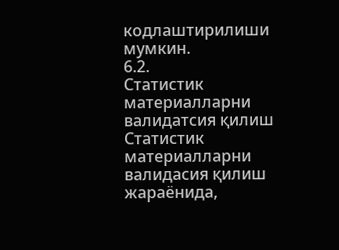кодлаштирилиши мумкин.
6.2.
Статистик материалларни
валидатсия қилиш
Статистик материалларни валидасия қилиш жараёнида,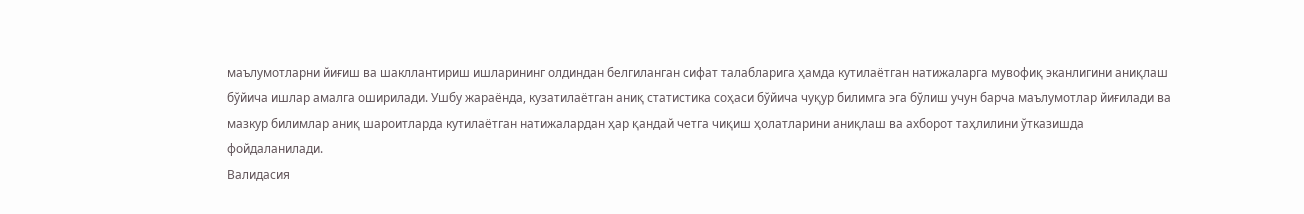маълумотларни йиғиш ва шакллантириш ишларининг олдиндан белгиланган сифат талабларига ҳамда кутилаётган натижаларга мувофиқ эканлигини аниқлаш бўйича ишлар амалга оширилади. Ушбу жараёнда, кузатилаётган аниқ статистика соҳаси бўйича чуқур билимга эга бўлиш учун барча маълумотлар йиғилади ва мазкур билимлар аниқ шароитларда кутилаётган натижалардан ҳар қандай четга чиқиш ҳолатларини аниқлаш ва ахборот таҳлилини ўтказишда фойдаланилади.
Валидасия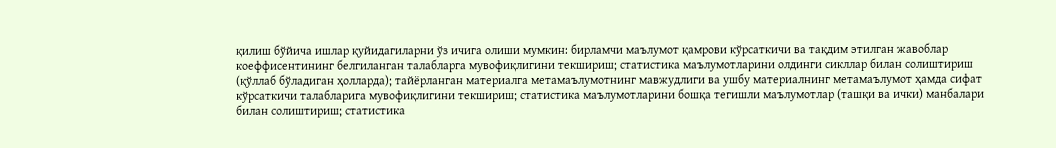қилиш бўйича ишлар қуйидагиларни ўз ичига олиши мумкин: бирламчи маълумот қамрови кўрсаткичи ва тақдим этилган жавоблар коеффисентининг белгиланган талабларга мувофиқлигини текшириш; статистика маълумотларини олдинги сикллар билан солиштириш (қўллаб бўладиган ҳолларда); тайёрланган материалга метамаълумотнинг мавжудлиги ва ушбу материалнинг метамаълумот ҳамда сифат кўрсаткичи талабларига мувофиқлигини текшириш; статистика маълумотларини бошқа тегишли маълумотлар (ташқи ва ички) манбалари билан солиштириш; статистика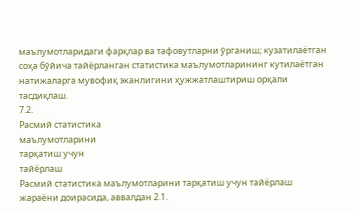маълумотларидаги фарқлар ва тафовутларни ўрганиш; кузатилаётган соҳа бўйича тайёрланган статистика маълумотларининг кутилаётган натижаларга мувофиқ эканлигини ҳужжатлаштириш орқали тасдиқлаш.
7.2.
Расмий статистика
маълумотларини
тарқатиш учун
тайёрлаш
Расмий статистика маълумотларини тарқатиш учун тайёрлаш жараёни доирасида, аввалдан 2.1.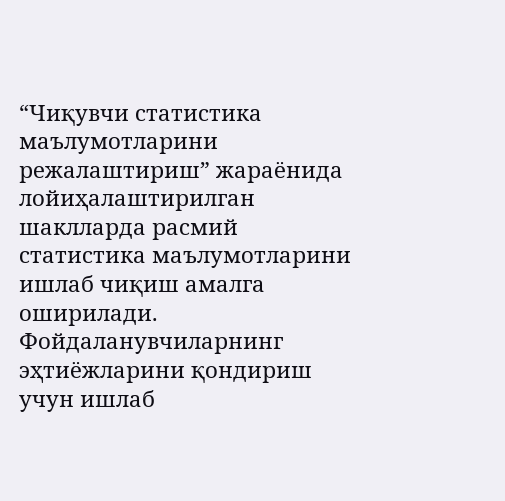“Чиқувчи статистика маълумотларини режалаштириш” жараёнида лойиҳалаштирилган шаклларда расмий статистика маълумотларини ишлаб чиқиш амалга оширилади.
Фойдаланувчиларнинг эҳтиёжларини қондириш учун ишлаб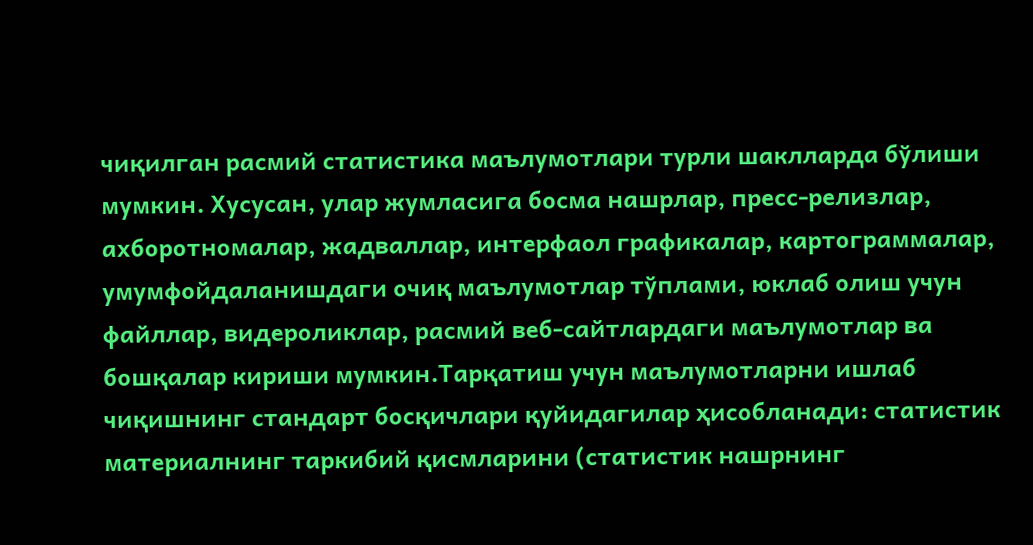чиқилган расмий статистика маълумотлари турли шаклларда бўлиши мумкин. Хусусан, улар жумласига босма нашрлар, пресс-релизлар, ахборотномалар, жадваллар, интерфаол графикалар, картограммалар, умумфойдаланишдаги очиқ маълумотлар тўплами, юклаб олиш учун файллар, видероликлар, расмий веб-сайтлардаги маълумотлар ва бошқалар кириши мумкин.Тарқатиш учун маълумотларни ишлаб чиқишнинг стандарт босқичлари қуйидагилар ҳисобланади: статистик материалнинг таркибий қисмларини (статистик нашрнинг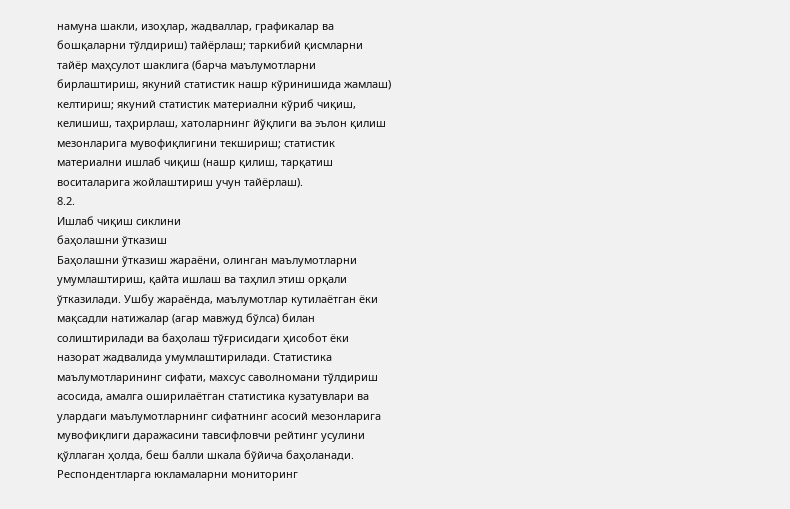намуна шакли, изоҳлар, жадваллар, графикалар ва бошқаларни тўлдириш) тайёрлаш; таркибий қисмларни тайёр маҳсулот шаклига (барча маълумотларни бирлаштириш, якуний статистик нашр кўринишида жамлаш) келтириш; якуний статистик материални кўриб чиқиш, келишиш, таҳрирлаш, хатоларнинг йўқлиги ва эълон қилиш мезонларига мувофиқлигини текшириш; статистик материални ишлаб чиқиш (нашр қилиш, тарқатиш воситаларига жойлаштириш учун тайёрлаш).
8.2.
Ишлаб чиқиш сиклини
баҳолашни ўтказиш
Баҳолашни ўтказиш жараёни, олинган маълумотларни умумлаштириш, қайта ишлаш ва таҳлил этиш орқали ўтказилади. Ушбу жараёнда, маълумотлар кутилаётган ёки мақсадли натижалар (агар мавжуд бўлса) билан солиштирилади ва баҳолаш тўғрисидаги ҳисобот ёки назорат жадвалида умумлаштирилади. Статистика маълумотларининг сифати, махсус саволномани тўлдириш асосида, амалга оширилаётган статистика кузатувлари ва улардаги маълумотларнинг сифатнинг асосий мезонларига мувофиқлиги даражасини тавсифловчи рейтинг усулини қўллаган ҳолда, беш балли шкала бўйича баҳоланади.
Респондентларга юкламаларни мониторинг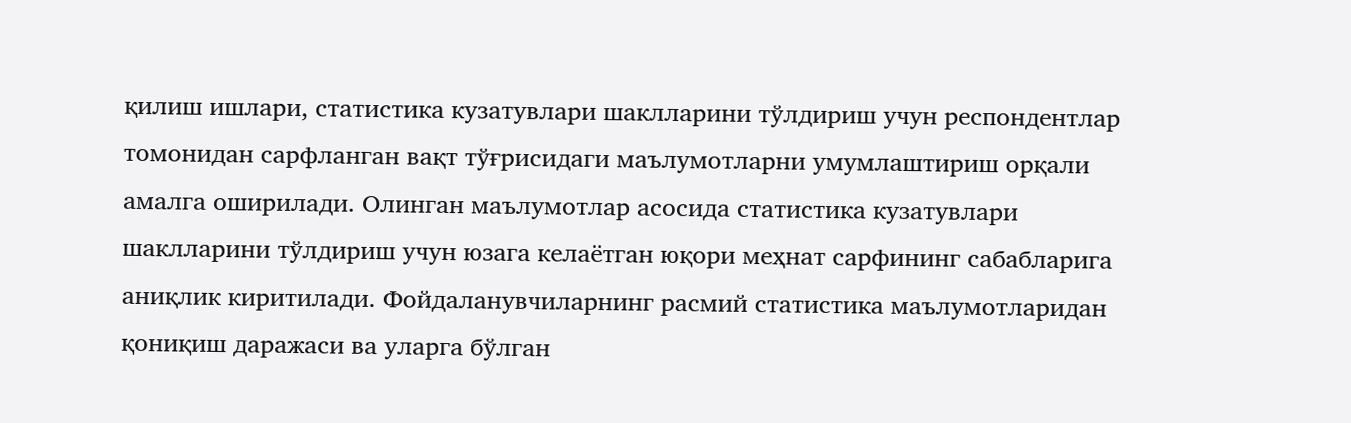қилиш ишлари, статистика кузатувлари шаклларини тўлдириш учун респондентлар томонидан сарфланган вақт тўғрисидаги маълумотларни умумлаштириш орқали амалга оширилади. Олинган маълумотлар асосида статистика кузатувлари шаклларини тўлдириш учун юзага келаётган юқори меҳнат сарфининг сабабларига аниқлик киритилади. Фойдаланувчиларнинг расмий статистика маълумотларидан қониқиш даражаси ва уларга бўлган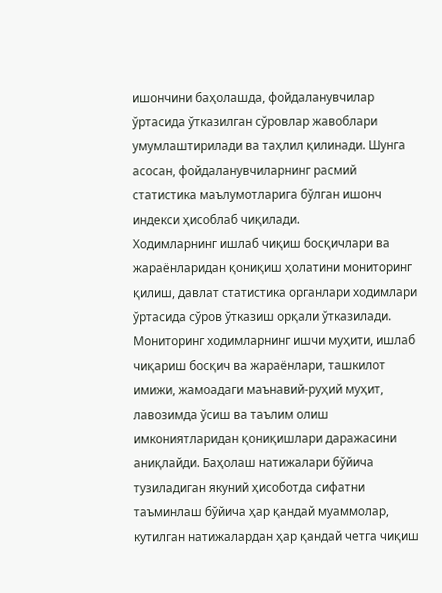ишончини баҳолашда, фойдаланувчилар ўртасида ўтказилган сўровлар жавоблари умумлаштирилади ва таҳлил қилинади. Шунга асосан, фойдаланувчиларнинг расмий статистика маълумотларига бўлган ишонч индекси ҳисоблаб чиқилади.
Ходимларнинг ишлаб чиқиш босқичлари ва жараёнларидан қониқиш ҳолатини мониторинг қилиш, давлат статистика органлари ходимлари ўртасида сўров ўтказиш орқали ўтказилади. Мониторинг ходимларнинг ишчи муҳити, ишлаб чиқариш босқич ва жараёнлари, ташкилот имижи, жамоадаги маънавий-руҳий муҳит, лавозимда ўсиш ва таълим олиш имкониятларидан қониқишлари даражасини аниқлайди. Баҳолаш натижалари бўйича тузиладиган якуний ҳисоботда сифатни таъминлаш бўйича ҳар қандай муаммолар, кутилган натижалардан ҳар қандай четга чиқиш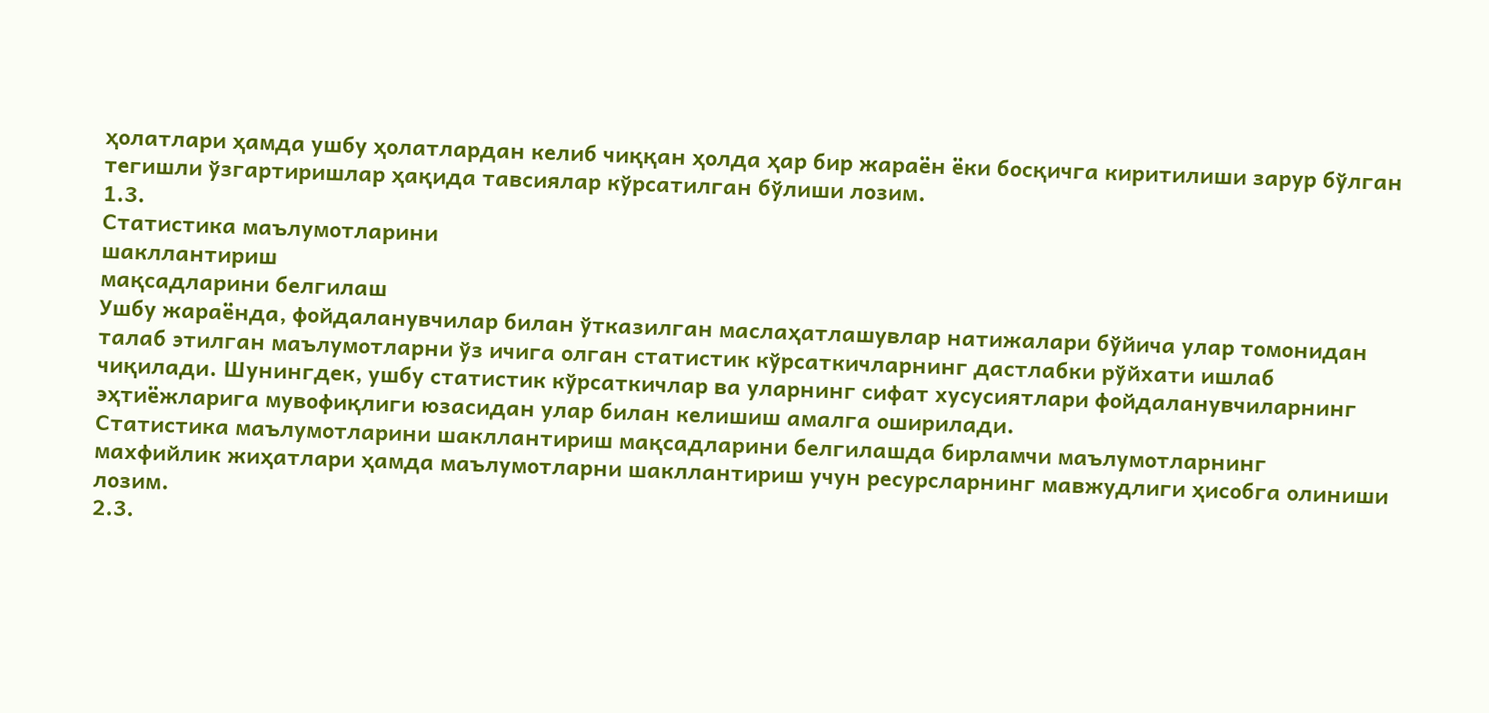ҳолатлари ҳамда ушбу ҳолатлардан келиб чиққан ҳолда ҳар бир жараён ёки босқичга киритилиши зарур бўлган тегишли ўзгартиришлар ҳақида тавсиялар кўрсатилган бўлиши лозим.
1.3.
Статистика маълумотларини
шакллантириш
мақсадларини белгилаш
Ушбу жараёнда, фойдаланувчилар билан ўтказилган маслаҳатлашувлар натижалари бўйича улар томонидан талаб этилган маълумотларни ўз ичига олган статистик кўрсаткичларнинг дастлабки рўйхати ишлаб чиқилади. Шунингдек, ушбу статистик кўрсаткичлар ва уларнинг сифат хусусиятлари фойдаланувчиларнинг эҳтиёжларига мувофиқлиги юзасидан улар билан келишиш амалга оширилади.
Статистика маълумотларини шакллантириш мақсадларини белгилашда бирламчи маълумотларнинг махфийлик жиҳатлари ҳамда маълумотларни шакллантириш учун ресурсларнинг мавжудлиги ҳисобга олиниши лозим.
2.3.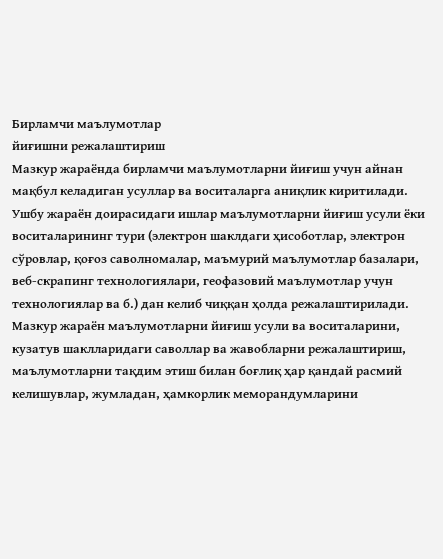Бирламчи маълумотлар
йиғишни режалаштириш
Мазкур жараёнда бирламчи маълумотларни йиғиш учун айнан мақбул келадиган усуллар ва воситаларга аниқлик киритилади. Ушбу жараён доирасидаги ишлар маълумотларни йиғиш усули ёки воситаларининг тури (электрон шаклдаги ҳисоботлар, электрон сўровлар, қоғоз саволномалар, маъмурий маълумотлар базалари, веб-скрапинг технологиялари, геофазовий маълумотлар учун технологиялар ва б.) дан келиб чиққан ҳолда режалаштирилади.
Мазкур жараён маълумотларни йиғиш усули ва воситаларини, кузатув шаклларидаги саволлар ва жавобларни режалаштириш, маълумотларни тақдим этиш билан боғлиқ ҳар қандай расмий келишувлар, жумладан, ҳамкорлик меморандумларини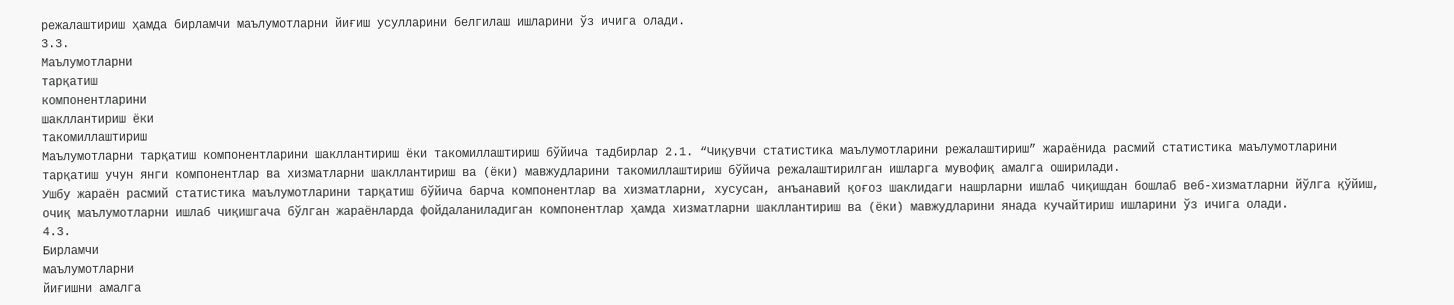режалаштириш ҳамда бирламчи маълумотларни йиғиш усулларини белгилаш ишларини ўз ичига олади.
3.3.
Маълумотларни
тарқатиш
компонентларини
шакллантириш ёки
такомиллаштириш
Маълумотларни тарқатиш компонентларини шакллантириш ёки такомиллаштириш бўйича тадбирлар 2.1. “Чиқувчи статистика маълумотларини режалаштириш” жараёнида расмий статистика маълумотларини тарқатиш учун янги компонентлар ва хизматларни шакллантириш ва (ёки) мавжудларини такомиллаштириш бўйича режалаштирилган ишларга мувофиқ амалга оширилади.
Ушбу жараён расмий статистика маълумотларини тарқатиш бўйича барча компонентлар ва хизматларни, хусусан, анъанавий қоғоз шаклидаги нашрларни ишлаб чиқишдан бошлаб веб-хизматларни йўлга қўйиш, очиқ маълумотларни ишлаб чиқишгача бўлган жараёнларда фойдаланиладиган компонентлар ҳамда хизматларни шакллантириш ва (ёки) мавжудларини янада кучайтириш ишларини ўз ичига олади.
4.3.
Бирламчи
маълумотларни
йиғишни амалга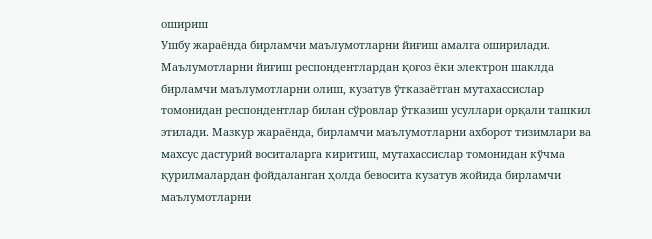ошириш
Ушбу жараёнда бирламчи маълумотларни йиғиш амалга оширилади. Маълумотларни йиғиш респондентлардан қоғоз ёки электрон шаклда бирламчи маълумотларни олиш, кузатув ўтказаётган мутахассислар томонидан респондентлар билан сўровлар ўтказиш усуллари орқали ташкил этилади. Мазкур жараёнда, бирламчи маълумотларни ахборот тизимлари ва махсус дастурий воситаларга киритиш, мутахассислар томонидан кўчма қурилмалардан фойдаланган ҳолда бевосита кузатув жойида бирламчи маълумотларни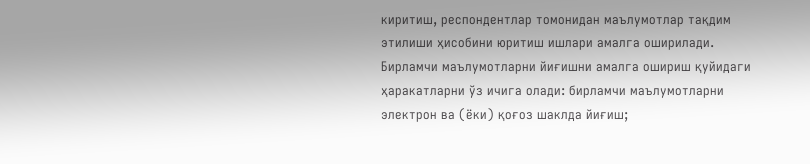киритиш, респондентлар томонидан маълумотлар тақдим этилиши ҳисобини юритиш ишлари амалга оширилади.
Бирламчи маълумотларни йиғишни амалга ошириш қуйидаги ҳаракатларни ўз ичига олади: бирламчи маълумотларни электрон ва (ёки) қоғоз шаклда йиғиш;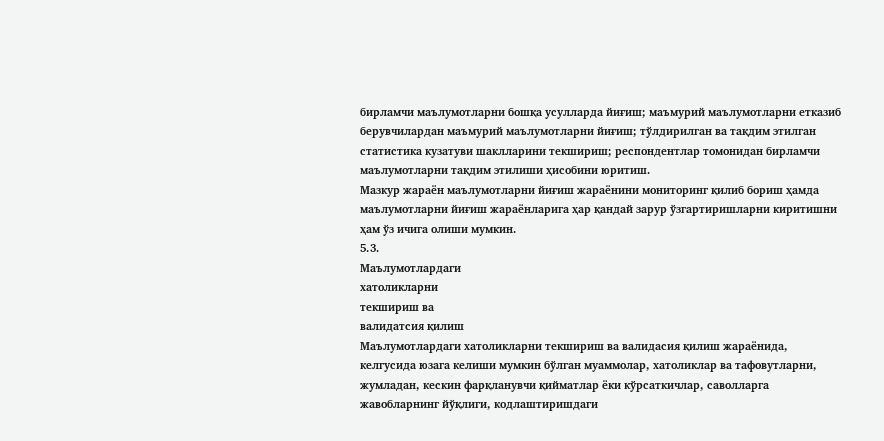бирламчи маълумотларни бошқа усулларда йиғиш; маъмурий маълумотларни етказиб берувчилардан маъмурий маълумотларни йиғиш; тўлдирилган ва тақдим этилган статистика кузатуви шаклларини текшириш; респондентлар томонидан бирламчи маълумотларни тақдим этилиши ҳисобини юритиш.
Мазкур жараён маълумотларни йиғиш жараёнини мониторинг қилиб бориш ҳамда маълумотларни йиғиш жараёнларига ҳар қандай зарур ўзгартиришларни киритишни ҳам ўз ичига олиши мумкин.
5.3.
Маълумотлардаги
хатоликларни
текшириш ва
валидатсия қилиш
Маълумотлардаги хатоликларни текшириш ва валидасия қилиш жараёнида, келгусида юзага келиши мумкин бўлган муаммолар, хатоликлар ва тафовутларни, жумладан, кескин фарқланувчи қийматлар ёки кўрсаткичлар, саволларга жавобларнинг йўқлиги, кодлаштиришдаги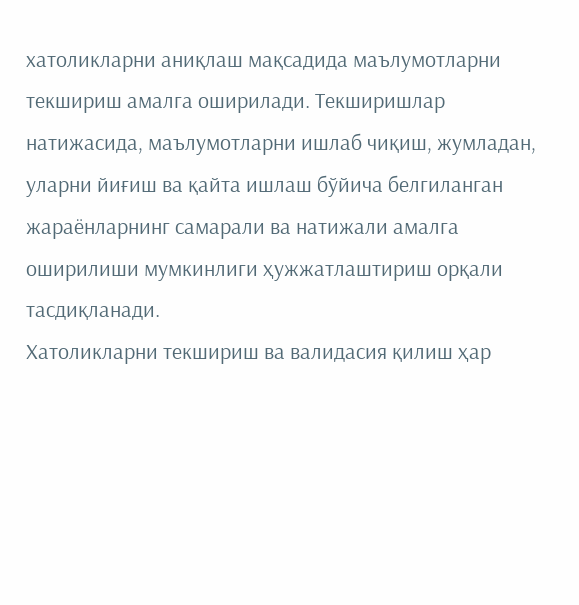хатоликларни аниқлаш мақсадида маълумотларни текшириш амалга оширилади. Текширишлар натижасида, маълумотларни ишлаб чиқиш, жумладан, уларни йиғиш ва қайта ишлаш бўйича белгиланган жараёнларнинг самарали ва натижали амалга оширилиши мумкинлиги ҳужжатлаштириш орқали тасдиқланади.
Хатоликларни текшириш ва валидасия қилиш ҳар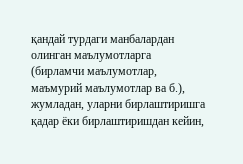қандай турдаги манбалардан олинган маълумотларга (бирламчи маълумотлар, маъмурий маълумотлар ва б.), жумладан, уларни бирлаштиришга қадар ёки бирлаштиришдан кейин,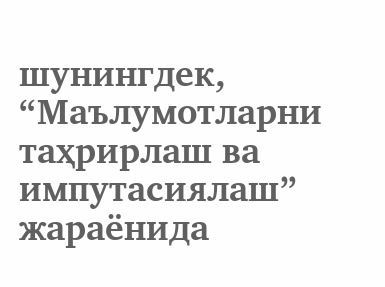шунингдек, “Маълумотларни таҳрирлаш ва импутасиялаш” жараёнида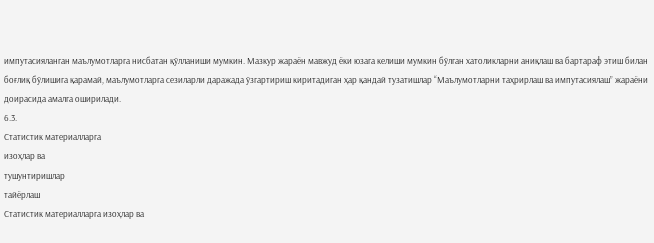импутасияланган маълумотларга нисбатан қўлланиши мумкин. Мазкур жараён мавжуд ёки юзага келиши мумкин бўлган хатоликларни аниқлаш ва бартараф этиш билан боғлиқ бўлишига қарамай, маълумотларга сезиларли даражада ўзгартириш киритадиган ҳар қандай тузатишлар “Маълумотларни таҳрирлаш ва импутасиялаш” жараёни доирасида амалга оширилади.
6.3.
Статистик материалларга
изоҳлар ва
тушунтиришлар
тайёрлаш
Статистик материалларга изоҳлар ва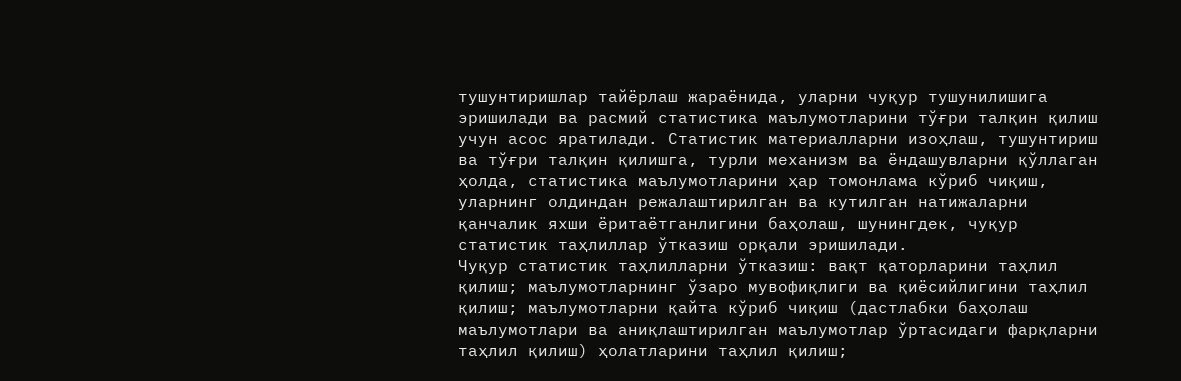тушунтиришлар тайёрлаш жараёнида, уларни чуқур тушунилишига эришилади ва расмий статистика маълумотларини тўғри талқин қилиш учун асос яратилади. Статистик материалларни изоҳлаш, тушунтириш ва тўғри талқин қилишга, турли механизм ва ёндашувларни қўллаган ҳолда, статистика маълумотларини ҳар томонлама кўриб чиқиш, уларнинг олдиндан режалаштирилган ва кутилган натижаларни қанчалик яхши ёритаётганлигини баҳолаш, шунингдек, чуқур статистик таҳлиллар ўтказиш орқали эришилади.
Чуқур статистик таҳлилларни ўтказиш: вақт қаторларини таҳлил қилиш; маълумотларнинг ўзаро мувофиқлиги ва қиёсийлигини таҳлил қилиш; маълумотларни қайта кўриб чиқиш (дастлабки баҳолаш маълумотлари ва аниқлаштирилган маълумотлар ўртасидаги фарқларни таҳлил қилиш) ҳолатларини таҳлил қилиш;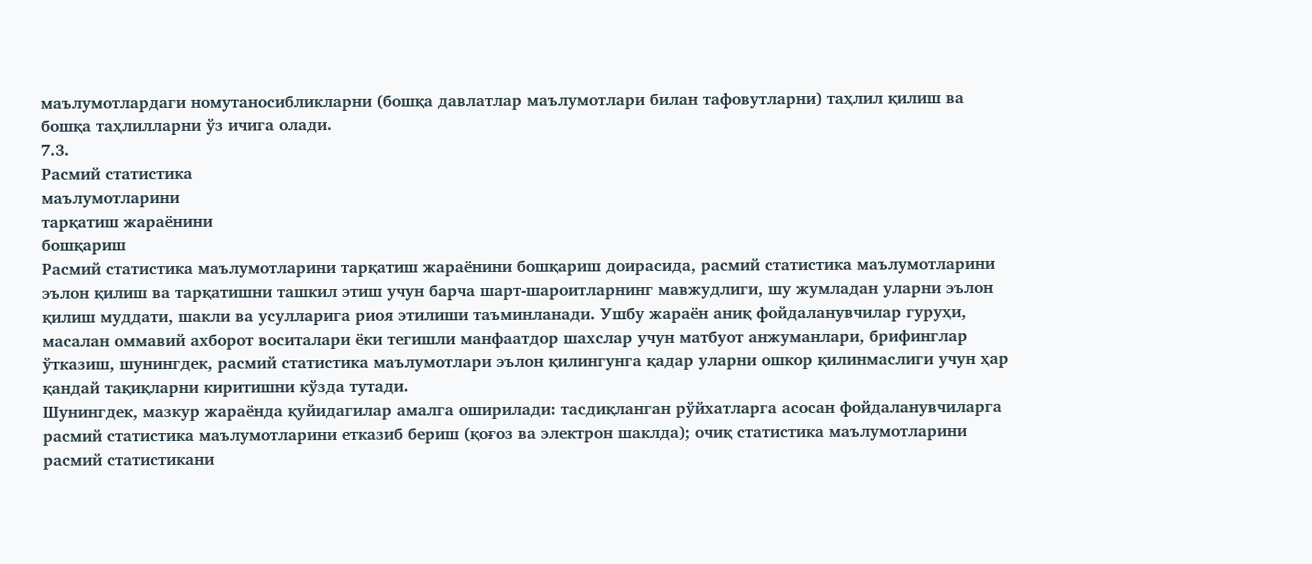маълумотлардаги номутаносибликларни (бошқа давлатлар маълумотлари билан тафовутларни) таҳлил қилиш ва бошқа таҳлилларни ўз ичига олади.
7.3.
Расмий статистика
маълумотларини
тарқатиш жараёнини
бошқариш
Расмий статистика маълумотларини тарқатиш жараёнини бошқариш доирасида, расмий статистика маълумотларини эълон қилиш ва тарқатишни ташкил этиш учун барча шарт-шароитларнинг мавжудлиги, шу жумладан уларни эълон қилиш муддати, шакли ва усулларига риоя этилиши таъминланади. Ушбу жараён аниқ фойдаланувчилар гуруҳи, масалан оммавий ахборот воситалари ёки тегишли манфаатдор шахслар учун матбуот анжуманлари, брифинглар ўтказиш, шунингдек, расмий статистика маълумотлари эълон қилингунга қадар уларни ошкор қилинмаслиги учун ҳар қандай тақиқларни киритишни кўзда тутади.
Шунингдек, мазкур жараёнда қуйидагилар амалга оширилади: тасдиқланган рўйхатларга асосан фойдаланувчиларга расмий статистика маълумотларини етказиб бериш (қоғоз ва электрон шаклда); очиқ статистика маълумотларини расмий статистикани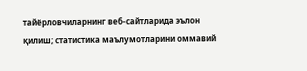тайёрловчиларнинг веб-сайтларида эълон қилиш; статистика маълумотларини оммавий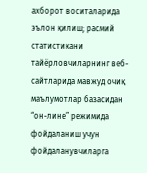ахборот воситаларида эълон қилиш; расмий статистикани тайёрловчиларнинг веб-сайтларида мавжуд очиқ маълумотлар базасидан “он-лине” режимида фойдаланиш учун фойдаланувчиларга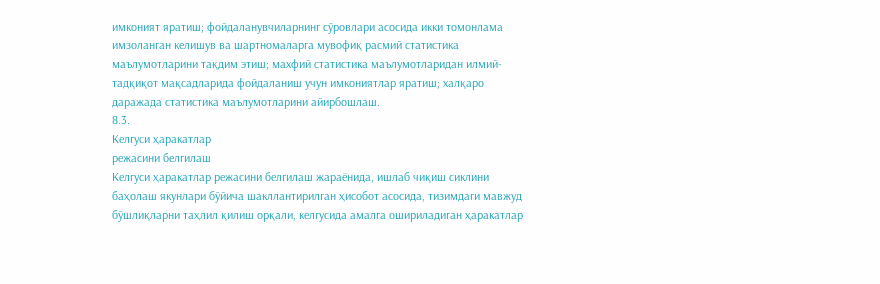имконият яратиш; фойдаланувчиларнинг сўровлари асосида икки томонлама имзоланган келишув ва шартномаларга мувофиқ расмий статистика маълумотларини тақдим этиш; махфий статистика маълумотларидан илмий-тадқиқот мақсадларида фойдаланиш учун имкониятлар яратиш; халқаро даражада статистика маълумотларини айирбошлаш.
8.3.
Келгуси ҳаракатлар
режасини белгилаш
Келгуси ҳаракатлар режасини белгилаш жараёнида, ишлаб чиқиш сиклини баҳолаш якунлари бўйича шакллантирилган ҳисобот асосида, тизимдаги мавжуд бўшлиқларни таҳлил қилиш орқали, келгусида амалга ошириладиган ҳаракатлар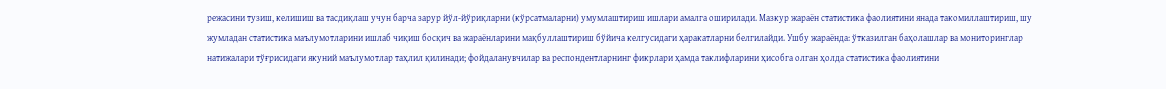режасини тузиш, келишиш ва тасдиқлаш учун барча зарур йўл-йўриқларни (кўрсатмаларни) умумлаштириш ишлари амалга оширилади. Мазкур жараён статистика фаолиятини янада такомиллаштириш, шу жумладан статистика маълумотларини ишлаб чиқиш босқич ва жараёнларини мақбуллаштириш бўйича келгусидаги ҳаракатларни белгилайди. Ушбу жараёнда: ўтказилган баҳолашлар ва мониторинглар натижалари тўғрисидаги якуний маълумотлар таҳлил қилинади; фойдаланувчилар ва респондентларнинг фикрлари ҳамда таклифларини ҳисобга олган ҳолда статистика фаолиятини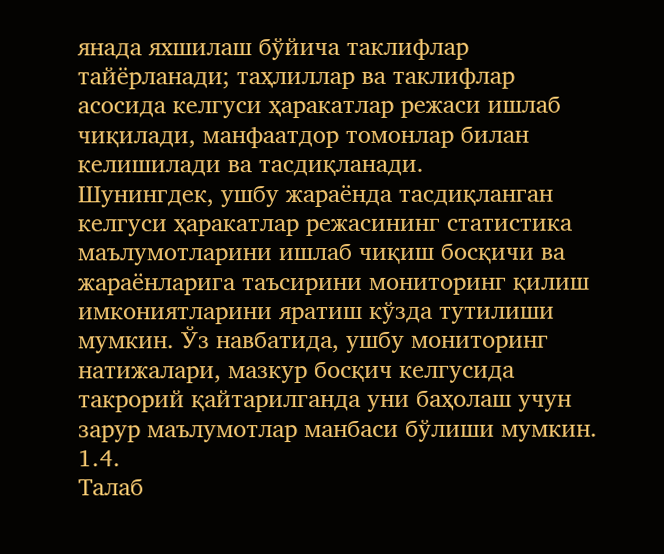янада яхшилаш бўйича таклифлар тайёрланади; таҳлиллар ва таклифлар асосида келгуси ҳаракатлар режаси ишлаб чиқилади, манфаатдор томонлар билан келишилади ва тасдиқланади.
Шунингдек, ушбу жараёнда тасдиқланган келгуси ҳаракатлар режасининг статистика маълумотларини ишлаб чиқиш босқичи ва жараёнларига таъсирини мониторинг қилиш имкониятларини яратиш кўзда тутилиши мумкин. Ўз навбатида, ушбу мониторинг натижалари, мазкур босқич келгусида такрорий қайтарилганда уни баҳолаш учун зарур маълумотлар манбаси бўлиши мумкин.
1.4.
Талаб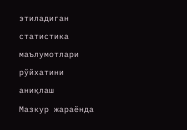этиладиган
статистика маълумотлари
рўйхатини аниқлаш
Мазкур жараёнда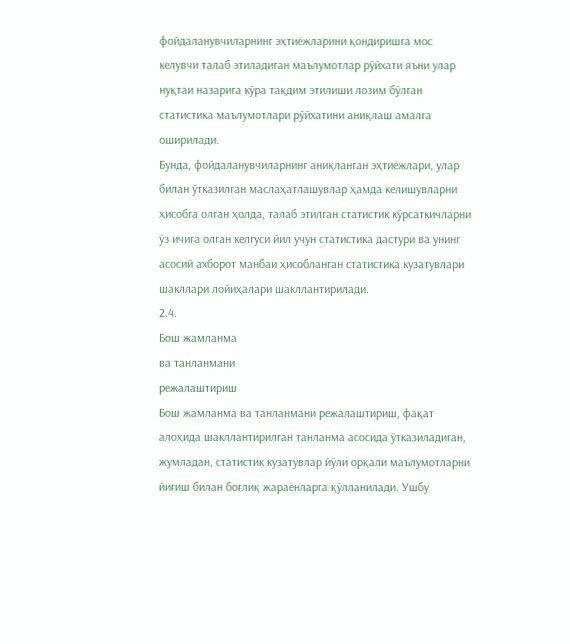фойдаланувчиларнинг эҳтиёжларини қондиришга мос келувчи талаб этиладиган маълумотлар рўйхати яъни улар нуқтаи назарига кўра тақдим этилиши лозим бўлган статистика маълумотлари рўйхатини аниқлаш амалга оширилади.
Бунда, фойдаланувчиларнинг аниқланган эҳтиёжлари, улар билан ўтказилган маслаҳатлашувлар ҳамда келишувларни ҳисобга олган ҳолда, талаб этилган статистик кўрсаткичларни ўз ичига олган келгуси йил учун статистика дастури ва унинг асосий ахборот манбаи ҳисобланган статистика кузатувлари шакллари лойиҳалари шакллантирилади.
2.4.
Бош жамланма
ва танланмани
режалаштириш
Бош жамланма ва танланмани режалаштириш, фақат алоҳида шакллантирилган танланма асосида ўтказиладиган, жумладан, статистик кузатувлар йўли орқали маълумотларни йиғиш билан боғлиқ жараёнларга қўлланилади. Ушбу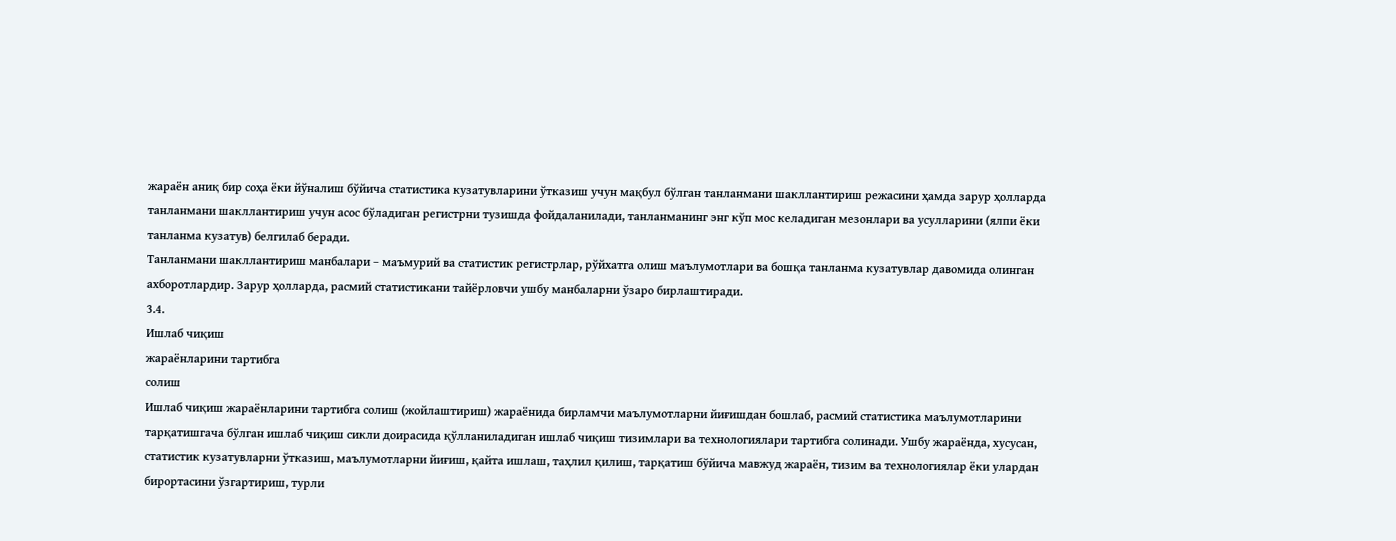жараён аниқ бир соҳа ёки йўналиш бўйича статистика кузатувларини ўтказиш учун мақбул бўлган танланмани шакллантириш режасини ҳамда зарур ҳолларда танланмани шакллантириш учун асос бўладиган регистрни тузишда фойдаланилади, танланманинг энг кўп мос келадиган мезонлари ва усулларини (ялпи ёки танланма кузатув) белгилаб беради.
Танланмани шакллантириш манбалари – маъмурий ва статистик регистрлар, рўйхатга олиш маълумотлари ва бошқа танланма кузатувлар давомида олинган ахборотлардир. Зарур ҳолларда, расмий статистикани тайёрловчи ушбу манбаларни ўзаро бирлаштиради.
3.4.
Ишлаб чиқиш
жараёнларини тартибга
солиш
Ишлаб чиқиш жараёнларини тартибга солиш (жойлаштириш) жараёнида бирламчи маълумотларни йиғишдан бошлаб, расмий статистика маълумотларини тарқатишгача бўлган ишлаб чиқиш сикли доирасида қўлланиладиган ишлаб чиқиш тизимлари ва технологиялари тартибга солинади. Ушбу жараёнда, хусусан, статистик кузатувларни ўтказиш, маълумотларни йиғиш, қайта ишлаш, таҳлил қилиш, тарқатиш бўйича мавжуд жараён, тизим ва технологиялар ёки улардан бирортасини ўзгартириш, турли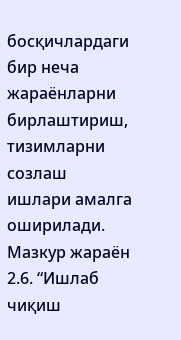босқичлардаги бир неча жараёнларни бирлаштириш, тизимларни созлаш ишлари амалга оширилади.
Мазкур жараён 2.6. “Ишлаб чиқиш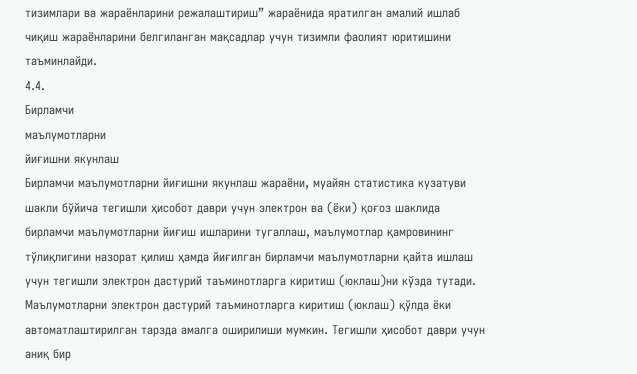тизимлари ва жараёнларини режалаштириш” жараёнида яратилган амалий ишлаб чиқиш жараёнларини белгиланган мақсадлар учун тизимли фаолият юритишини таъминлайди.
4.4.
Бирламчи
маълумотларни
йиғишни якунлаш
Бирламчи маълумотларни йиғишни якунлаш жараёни, муайян статистика кузатуви шакли бўйича тегишли ҳисобот даври учун электрон ва (ёки) қоғоз шаклида бирламчи маълумотларни йиғиш ишларини тугаллаш, маълумотлар қамровининг тўлиқлигини назорат қилиш ҳамда йиғилган бирламчи маълумотларни қайта ишлаш учун тегишли электрон дастурий таъминотларга киритиш (юклаш)ни кўзда тутади.
Маълумотларни электрон дастурий таъминотларга киритиш (юклаш) қўлда ёки автоматлаштирилган тарзда амалга оширилиши мумкин. Тегишли ҳисобот даври учун аниқ бир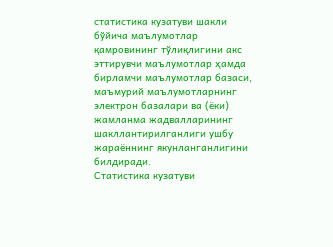статистика кузатуви шакли бўйича маълумотлар қамровининг тўлиқлигини акс эттирувчи маълумотлар ҳамда бирламчи маълумотлар базаси, маъмурий маълумотларнинг электрон базалари ва (ёки) жамланма жадвалларининг шакллантирилганлиги ушбу жараённинг якунланганлигини билдиради.
Статистика кузатуви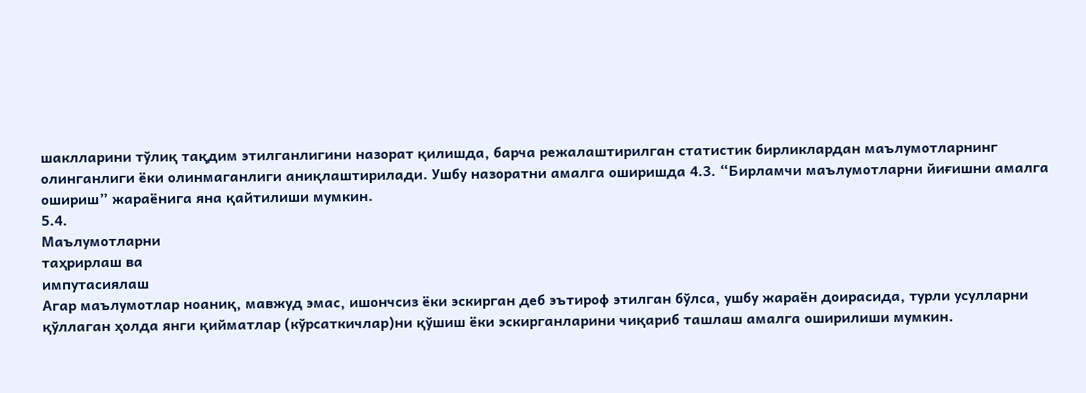шаклларини тўлиқ тақдим этилганлигини назорат қилишда, барча режалаштирилган статистик бирликлардан маълумотларнинг олинганлиги ёки олинмаганлиги аниқлаштирилади. Ушбу назоратни амалга оширишда 4.3. “Бирламчи маълумотларни йиғишни амалга ошириш” жараёнига яна қайтилиши мумкин.
5.4.
Маълумотларни
таҳрирлаш ва
импутасиялаш
Агар маълумотлар ноаниқ, мавжуд эмас, ишончсиз ёки эскирган деб эътироф этилган бўлса, ушбу жараён доирасида, турли усулларни қўллаган ҳолда янги қийматлар (кўрсаткичлар)ни қўшиш ёки эскирганларини чиқариб ташлаш амалга оширилиши мумкин.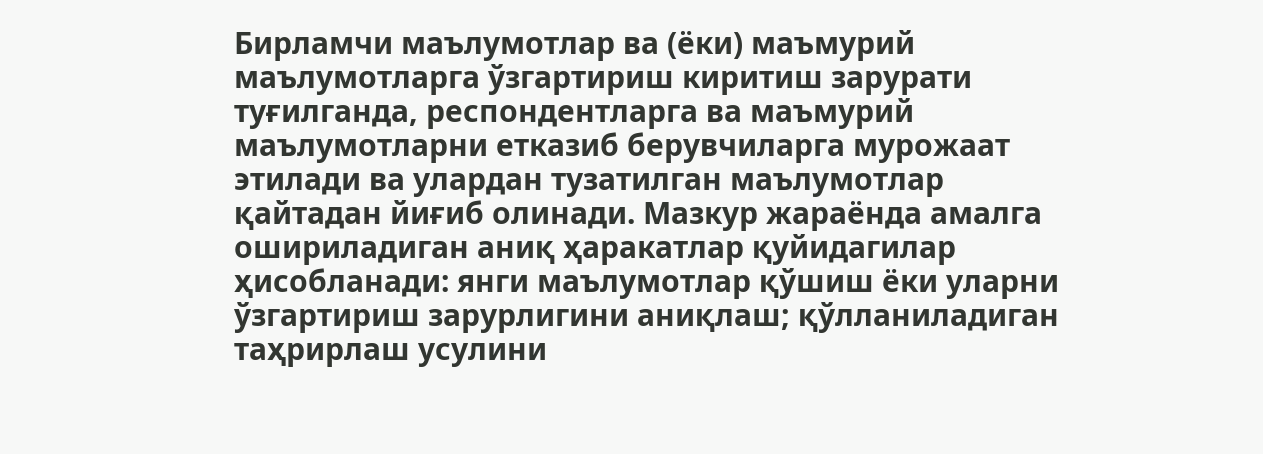Бирламчи маълумотлар ва (ёки) маъмурий маълумотларга ўзгартириш киритиш зарурати туғилганда, респондентларга ва маъмурий маълумотларни етказиб берувчиларга мурожаат этилади ва улардан тузатилган маълумотлар қайтадан йиғиб олинади. Мазкур жараёнда амалга ошириладиган аниқ ҳаракатлар қуйидагилар ҳисобланади: янги маълумотлар қўшиш ёки уларни ўзгартириш зарурлигини аниқлаш; қўлланиладиган таҳрирлаш усулини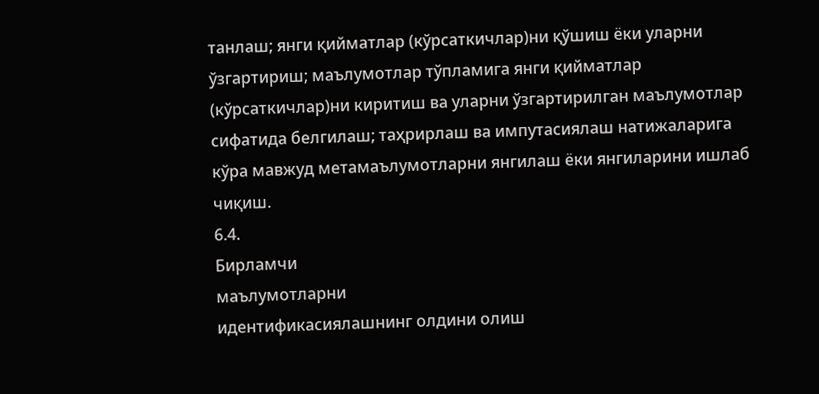танлаш; янги қийматлар (кўрсаткичлар)ни қўшиш ёки уларни ўзгартириш; маълумотлар тўпламига янги қийматлар (кўрсаткичлар)ни киритиш ва уларни ўзгартирилган маълумотлар сифатида белгилаш; таҳрирлаш ва импутасиялаш натижаларига кўра мавжуд метамаълумотларни янгилаш ёки янгиларини ишлаб чиқиш.
6.4.
Бирламчи
маълумотларни
идентификасиялашнинг олдини олиш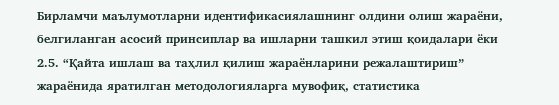Бирламчи маълумотларни идентификасиялашнинг олдини олиш жараёни, белгиланган асосий принсиплар ва ишларни ташкил этиш қоидалари ёки 2.5. “Қайта ишлаш ва таҳлил қилиш жараёнларини режалаштириш” жараёнида яратилган методологияларга мувофиқ, статистика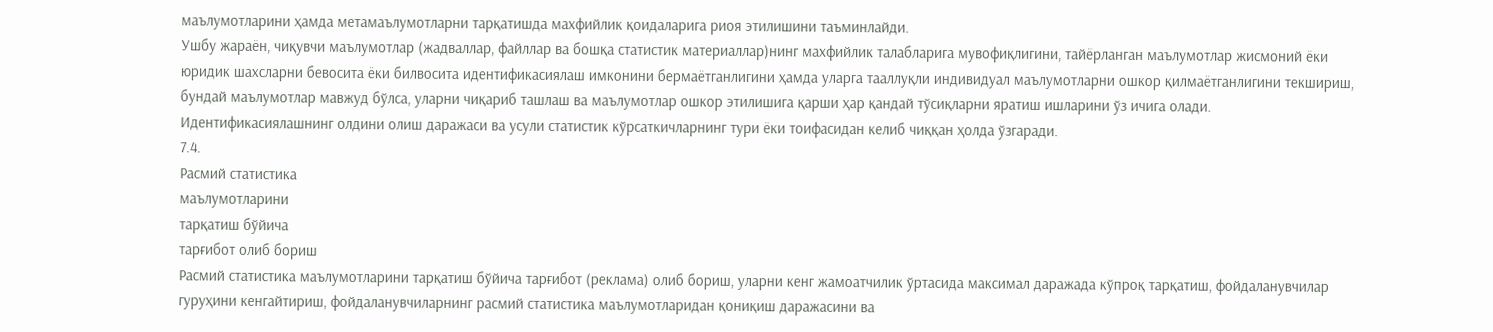маълумотларини ҳамда метамаълумотларни тарқатишда махфийлик қоидаларига риоя этилишини таъминлайди.
Ушбу жараён, чиқувчи маълумотлар (жадваллар, файллар ва бошқа статистик материаллар)нинг махфийлик талабларига мувофиқлигини, тайёрланган маълумотлар жисмоний ёки юридик шахсларни бевосита ёки билвосита идентификасиялаш имконини бермаётганлигини ҳамда уларга тааллуқли индивидуал маълумотларни ошкор қилмаётганлигини текшириш, бундай маълумотлар мавжуд бўлса, уларни чиқариб ташлаш ва маълумотлар ошкор этилишига қарши ҳар қандай тўсиқларни яратиш ишларини ўз ичига олади. Идентификасиялашнинг олдини олиш даражаси ва усули статистик кўрсаткичларнинг тури ёки тоифасидан келиб чиққан ҳолда ўзгаради.
7.4.
Расмий статистика
маълумотларини
тарқатиш бўйича
тарғибот олиб бориш
Расмий статистика маълумотларини тарқатиш бўйича тарғибот (реклама) олиб бориш, уларни кенг жамоатчилик ўртасида максимал даражада кўпроқ тарқатиш, фойдаланувчилар гуруҳини кенгайтириш, фойдаланувчиларнинг расмий статистика маълумотларидан қониқиш даражасини ва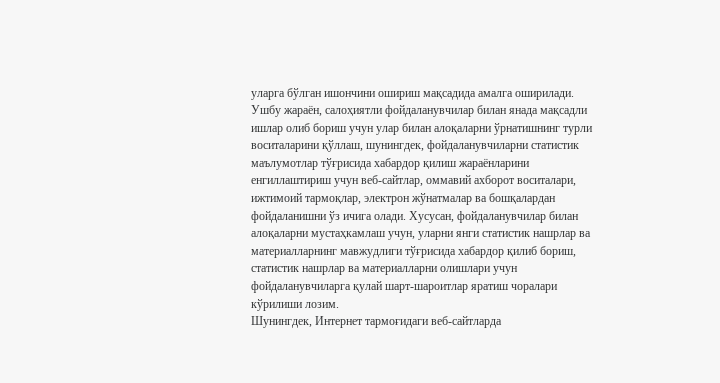уларга бўлган ишончини ошириш мақсадида амалга оширилади.
Ушбу жараён, салоҳиятли фойдаланувчилар билан янада мақсадли ишлар олиб бориш учун улар билан алоқаларни ўрнатишнинг турли воситаларини қўллаш, шунингдек, фойдаланувчиларни статистик маълумотлар тўғрисида хабардор қилиш жараёнларини енгиллаштириш учун веб-сайтлар, оммавий ахборот воситалари, ижтимоий тармоқлар, электрон жўнатмалар ва бошқалардан фойдаланишни ўз ичига олади. Хусусан, фойдаланувчилар билан алоқаларни мустаҳкамлаш учун, уларни янги статистик нашрлар ва материалларнинг мавжудлиги тўғрисида хабардор қилиб бориш, статистик нашрлар ва материалларни олишлари учун фойдаланувчиларга қулай шарт-шароитлар яратиш чоралари кўрилиши лозим.
Шунингдек, Интернет тармоғидаги веб-сайтларда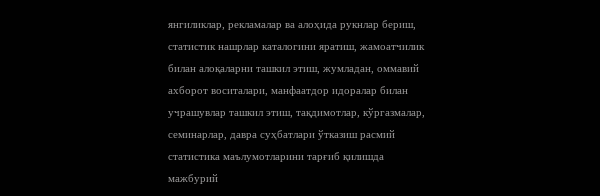янгиликлар, рекламалар ва алоҳида рукнлар бериш, статистик нашрлар каталогини яратиш, жамоатчилик билан алоқаларни ташкил этиш, жумладан, оммавий ахборот воситалари, манфаатдор идоралар билан учрашувлар ташкил этиш, тақдимотлар, кўргазмалар, семинарлар, давра суҳбатлари ўтказиш расмий статистика маълумотларини тарғиб қилишда мажбурий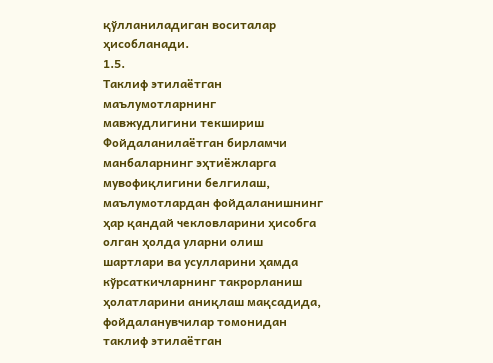қўлланиладиган воситалар ҳисобланади.
1.5.
Таклиф этилаётган
маълумотларнинг
мавжудлигини текшириш
Фойдаланилаётган бирламчи манбаларнинг эҳтиёжларга мувофиқлигини белгилаш, маълумотлардан фойдаланишнинг ҳар қандай чекловларини ҳисобга олган ҳолда уларни олиш шартлари ва усулларини ҳамда кўрсаткичларнинг такрорланиш ҳолатларини аниқлаш мақсадида, фойдаланувчилар томонидан таклиф этилаётган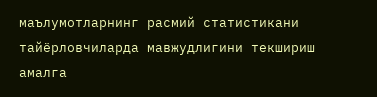маълумотларнинг расмий статистикани тайёрловчиларда мавжудлигини текшириш амалга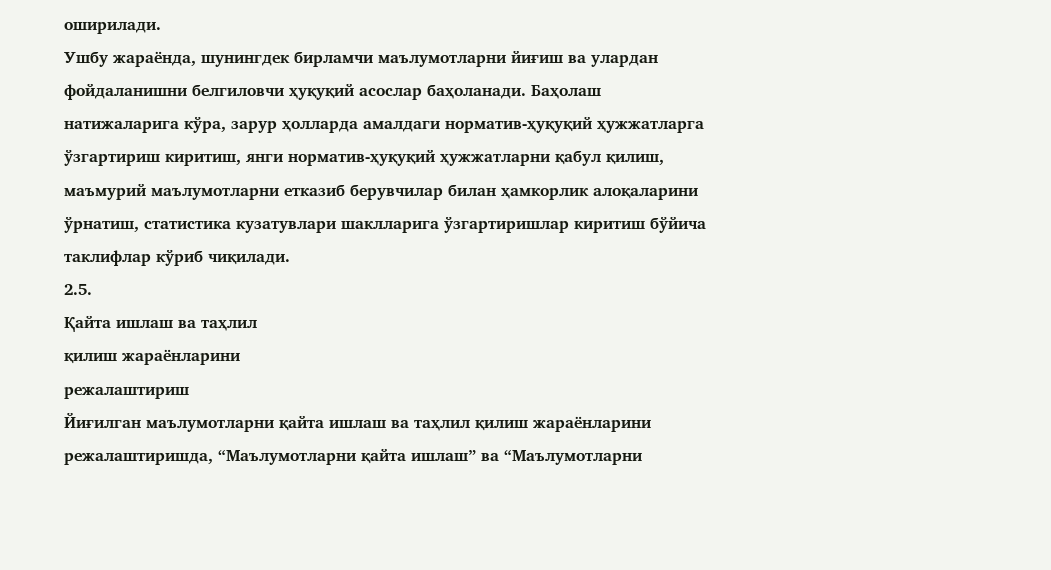оширилади.
Ушбу жараёнда, шунингдек бирламчи маълумотларни йиғиш ва улардан фойдаланишни белгиловчи ҳуқуқий асослар баҳоланади. Баҳолаш натижаларига кўра, зарур ҳолларда амалдаги норматив-ҳуқуқий ҳужжатларга ўзгартириш киритиш, янги норматив-ҳуқуқий ҳужжатларни қабул қилиш, маъмурий маълумотларни етказиб берувчилар билан ҳамкорлик алоқаларини ўрнатиш, статистика кузатувлари шаклларига ўзгартиришлар киритиш бўйича таклифлар кўриб чиқилади.
2.5.
Қайта ишлаш ва таҳлил
қилиш жараёнларини
режалаштириш
Йиғилган маълумотларни қайта ишлаш ва таҳлил қилиш жараёнларини режалаштиришда, “Маълумотларни қайта ишлаш” ва “Маълумотларни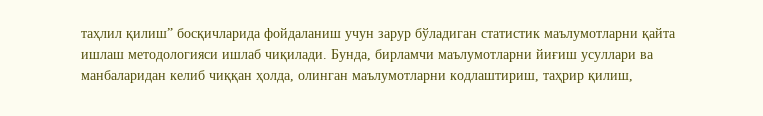таҳлил қилиш” босқичларида фойдаланиш учун зарур бўладиган статистик маълумотларни қайта ишлаш методологияси ишлаб чиқилади. Бунда, бирламчи маълумотларни йиғиш усуллари ва манбаларидан келиб чиққан ҳолда, олинган маълумотларни кодлаштириш, таҳрир қилиш,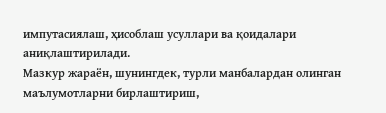импутасиялаш, ҳисоблаш усуллари ва қоидалари аниқлаштирилади.
Мазкур жараён, шунингдек, турли манбалардан олинган маълумотларни бирлаштириш,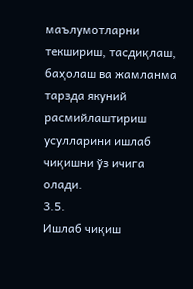маълумотларни текшириш, тасдиқлаш, баҳолаш ва жамланма тарзда якуний расмийлаштириш усулларини ишлаб чиқишни ўз ичига олади.
3.5.
Ишлаб чиқиш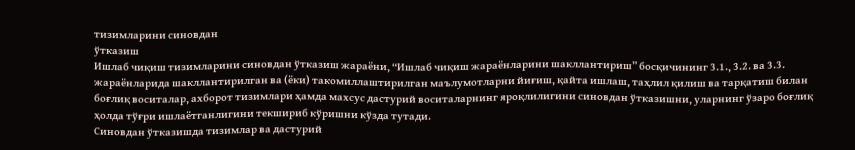тизимларини синовдан
ўтказиш
Ишлаб чиқиш тизимларини синовдан ўтказиш жараёни, “Ишлаб чиқиш жараёнларини шакллантириш” босқичининг 3.1., 3.2. ва 3.3. жараёнларида шакллантирилган ва (ёки) такомиллаштирилган маълумотларни йиғиш, қайта ишлаш, таҳлил қилиш ва тарқатиш билан боғлиқ воситалар, ахборот тизимлари ҳамда махсус дастурий воситаларнинг яроқлилигини синовдан ўтказишни, уларнинг ўзаро боғлиқ ҳолда тўғри ишлаётганлигини текшириб кўришни кўзда тутади.
Синовдан ўтказишда тизимлар ва дастурий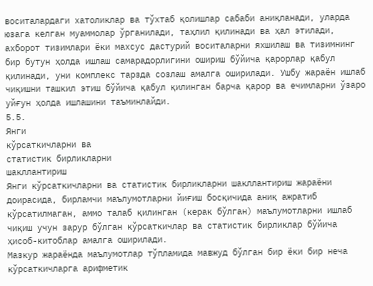воситалардаги хатоликлар ва тўхтаб қолишлар сабаби аниқланади, уларда юзага келган муаммолар ўрганилади, таҳлил қилинади ва ҳал этилади, ахборот тизимлари ёки махсус дастурий воситаларни яхшилаш ва тизимнинг бир бутун ҳолда ишлаш самарадорлигини ошириш бўйича қарорлар қабул қилинади, уни комплекс тарзда созлаш амалга оширилади. Ушбу жараён ишлаб чиқишни ташкил этиш бўйича қабул қилинган барча қарор ва ечимларни ўзаро уйғун ҳолда ишлашини таъминлайди.
5.5.
Янги
кўрсаткичларни ва
статистик бирликларни
шакллантириш
Янги кўрсаткичларни ва статистик бирликларни шакллантириш жараёни доирасида, бирламчи маълумотларни йиғиш босқичида аниқ ажратиб кўрсатилмаган, аммо талаб қилинган (керак бўлган) маълумотларни ишлаб чиқиш учун зарур бўлган кўрсаткичлар ва статистик бирликлар бўйича ҳисоб-китоблар амалга оширилади.
Мазкур жараёнда маълумотлар тўпламида мавжуд бўлган бир ёки бир неча кўрсаткичларга арифметик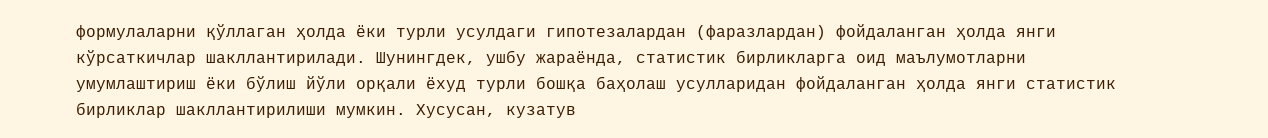формулаларни қўллаган ҳолда ёки турли усулдаги гипотезалардан (фаразлардан) фойдаланган ҳолда янги кўрсаткичлар шакллантирилади. Шунингдек, ушбу жараёнда, статистик бирликларга оид маълумотларни умумлаштириш ёки бўлиш йўли орқали ёхуд турли бошқа баҳолаш усулларидан фойдаланган ҳолда янги статистик бирликлар шакллантирилиши мумкин. Хусусан, кузатув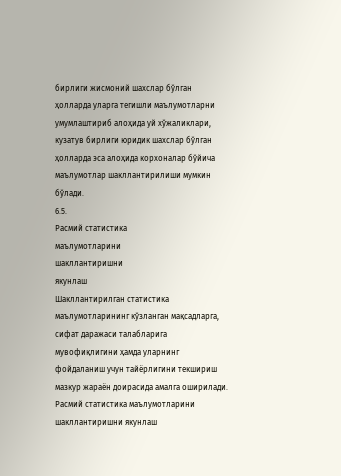бирлиги жисмоний шахслар бўлган ҳолларда уларга тегишли маълумотларни умумлаштириб алоҳида уй хўжаликлари, кузатув бирлиги юридик шахслар бўлган ҳолларда эса алоҳида корхоналар бўйича маълумотлар шакллантирилиши мумкин бўлади.
6.5.
Расмий статистика
маълумотларини
шакллантиришни
якунлаш
Шакллантирилган статистика маълумотларининг кўзланган мақсадларга, сифат даражаси талабларига мувофиқлигини ҳамда уларнинг фойдаланиш учун тайёрлигини текшириш мазкур жараён доирасида амалга оширилади. Расмий статистика маълумотларини шакллантиришни якунлаш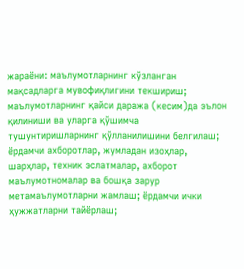жараёни: маълумотларнинг кўзланган мақсадларга мувофиқлигини текшириш; маълумотларнинг қайси даража (кесим)да эълон қилиниши ва уларга қўшимча тушунтиришларнинг қўлланилишини белгилаш; ёрдамчи ахборотлар, жумладан изоҳлар, шарҳлар, техник эслатмалар, ахборот маълумотномалар ва бошқа зарур метамаълумотларни жамлаш; ёрдамчи ички ҳужжатларни тайёрлаш;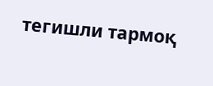тегишли тармоқ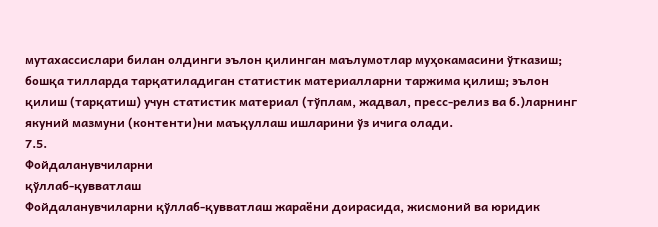мутахассислари билан олдинги эълон қилинган маълумотлар муҳокамасини ўтказиш; бошқа тилларда тарқатиладиган статистик материалларни таржима қилиш; эълон қилиш (тарқатиш) учун статистик материал (тўплам, жадвал, пресс-релиз ва б.)ларнинг якуний мазмуни (контенти)ни маъқуллаш ишларини ўз ичига олади.
7.5.
Фойдаланувчиларни
қўллаб-қувватлаш
Фойдаланувчиларни қўллаб-қувватлаш жараёни доирасида, жисмоний ва юридик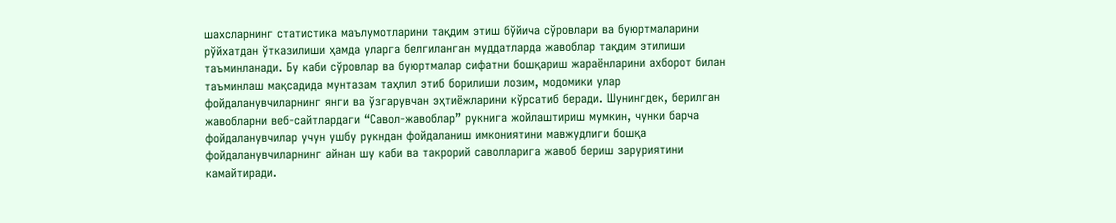шахсларнинг статистика маълумотларини тақдим этиш бўйича сўровлари ва буюртмаларини рўйхатдан ўтказилиши ҳамда уларга белгиланган муддатларда жавоблар тақдим этилиши таъминланади. Бу каби сўровлар ва буюртмалар сифатни бошқариш жараёнларини ахборот билан таъминлаш мақсадида мунтазам таҳлил этиб борилиши лозим, модомики улар фойдаланувчиларнинг янги ва ўзгарувчан эҳтиёжларини кўрсатиб беради. Шунингдек, берилган жавобларни веб-сайтлардаги “Савол-жавоблар” рукнига жойлаштириш мумкин, чунки барча фойдаланувчилар учун ушбу рукндан фойдаланиш имкониятини мавжудлиги бошқа фойдаланувчиларнинг айнан шу каби ва такрорий саволларига жавоб бериш заруриятини камайтиради.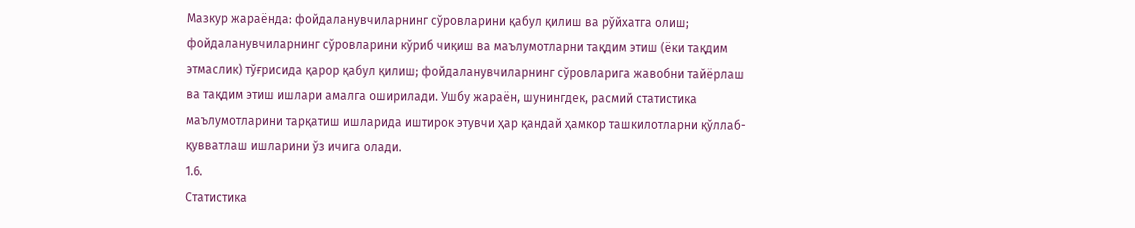Мазкур жараёнда: фойдаланувчиларнинг сўровларини қабул қилиш ва рўйхатга олиш; фойдаланувчиларнинг сўровларини кўриб чиқиш ва маълумотларни тақдим этиш (ёки тақдим этмаслик) тўғрисида қарор қабул қилиш; фойдаланувчиларнинг сўровларига жавобни тайёрлаш ва тақдим этиш ишлари амалга оширилади. Ушбу жараён, шунингдек, расмий статистика маълумотларини тарқатиш ишларида иштирок этувчи ҳар қандай ҳамкор ташкилотларни қўллаб-қувватлаш ишларини ўз ичига олади.
1.6.
Статистика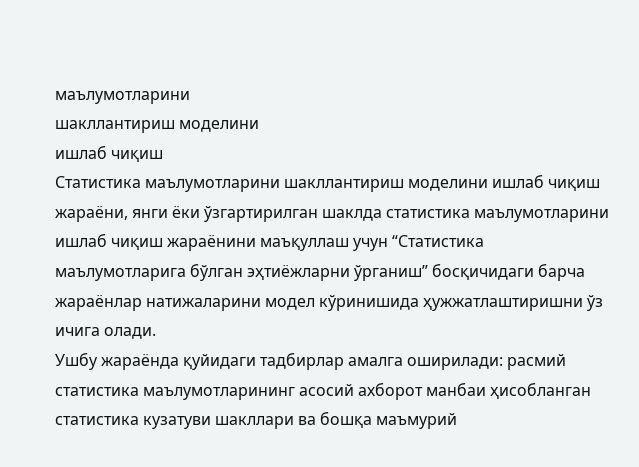маълумотларини
шакллантириш моделини
ишлаб чиқиш
Статистика маълумотларини шакллантириш моделини ишлаб чиқиш жараёни, янги ёки ўзгартирилган шаклда статистика маълумотларини ишлаб чиқиш жараёнини маъқуллаш учун “Статистика маълумотларига бўлган эҳтиёжларни ўрганиш” босқичидаги барча жараёнлар натижаларини модел кўринишида ҳужжатлаштиришни ўз ичига олади.
Ушбу жараёнда қуйидаги тадбирлар амалга оширилади: расмий статистика маълумотларининг асосий ахборот манбаи ҳисобланган статистика кузатуви шакллари ва бошқа маъмурий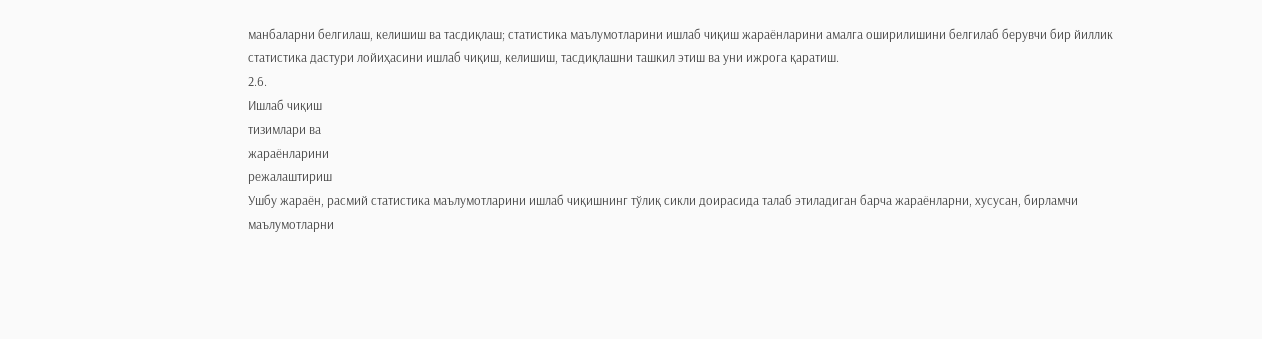манбаларни белгилаш, келишиш ва тасдиқлаш; статистика маълумотларини ишлаб чиқиш жараёнларини амалга оширилишини белгилаб берувчи бир йиллик статистика дастури лойиҳасини ишлаб чиқиш, келишиш, тасдиқлашни ташкил этиш ва уни ижрога қаратиш.
2.6.
Ишлаб чиқиш
тизимлари ва
жараёнларини
режалаштириш
Ушбу жараён, расмий статистика маълумотларини ишлаб чиқишнинг тўлиқ сикли доирасида талаб этиладиган барча жараёнларни, хусусан, бирламчи маълумотларни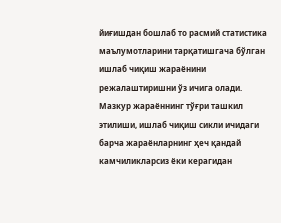йиғишдан бошлаб то расмий статистика маълумотларини тарқатишгача бўлган ишлаб чиқиш жараёнини режалаштиришни ўз ичига олади. Мазкур жараённинг тўғри ташкил этилиши, ишлаб чиқиш сикли ичидаги барча жараёнларнинг ҳеч қандай камчиликларсиз ёки керагидан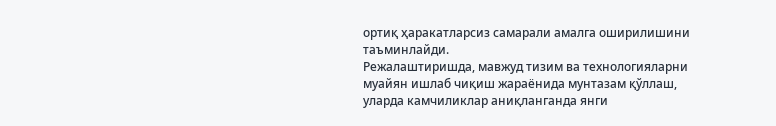ортиқ ҳаракатларсиз самарали амалга оширилишини таъминлайди.
Режалаштиришда, мавжуд тизим ва технологияларни муайян ишлаб чиқиш жараёнида мунтазам қўллаш, уларда камчиликлар аниқланганда янги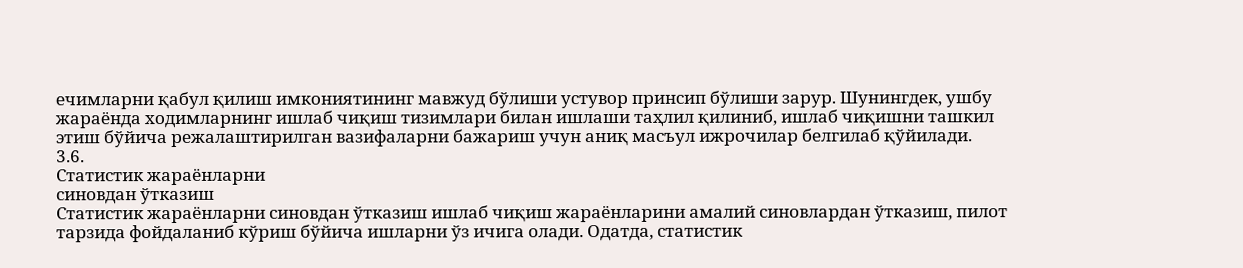ечимларни қабул қилиш имкониятининг мавжуд бўлиши устувор принсип бўлиши зарур. Шунингдек, ушбу жараёнда ходимларнинг ишлаб чиқиш тизимлари билан ишлаши таҳлил қилиниб, ишлаб чиқишни ташкил этиш бўйича режалаштирилган вазифаларни бажариш учун аниқ масъул ижрочилар белгилаб қўйилади.
3.6.
Статистик жараёнларни
синовдан ўтказиш
Статистик жараёнларни синовдан ўтказиш ишлаб чиқиш жараёнларини амалий синовлардан ўтказиш, пилот тарзида фойдаланиб кўриш бўйича ишларни ўз ичига олади. Одатда, статистик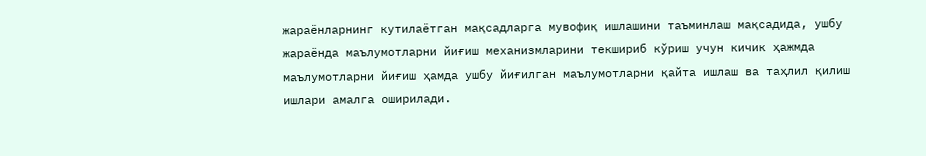жараёнларнинг кутилаётган мақсадларга мувофиқ ишлашини таъминлаш мақсадида, ушбу жараёнда маълумотларни йиғиш механизмларини текшириб кўриш учун кичик ҳажмда маълумотларни йиғиш ҳамда ушбу йиғилган маълумотларни қайта ишлаш ва таҳлил қилиш ишлари амалга оширилади.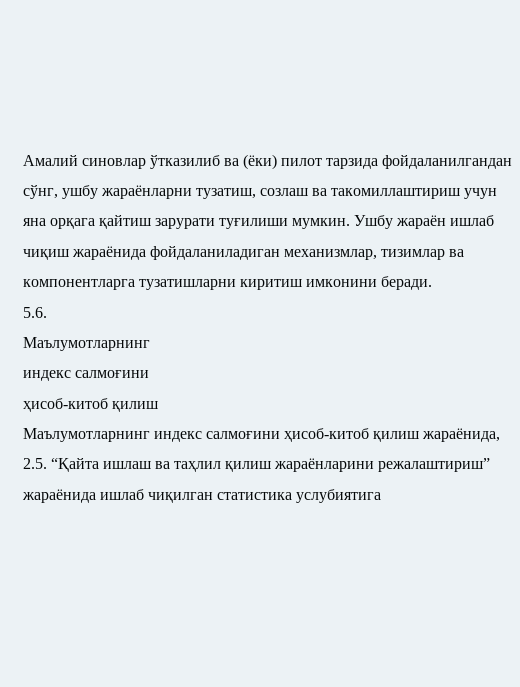Амалий синовлар ўтказилиб ва (ёки) пилот тарзида фойдаланилгандан сўнг, ушбу жараёнларни тузатиш, созлаш ва такомиллаштириш учун яна орқага қайтиш зарурати туғилиши мумкин. Ушбу жараён ишлаб чиқиш жараёнида фойдаланиладиган механизмлар, тизимлар ва компонентларга тузатишларни киритиш имконини беради.
5.6.
Маълумотларнинг
индекс салмоғини
ҳисоб-китоб қилиш
Маълумотларнинг индекс салмоғини ҳисоб-китоб қилиш жараёнида, 2.5. “Қайта ишлаш ва таҳлил қилиш жараёнларини режалаштириш” жараёнида ишлаб чиқилган статистика услубиятига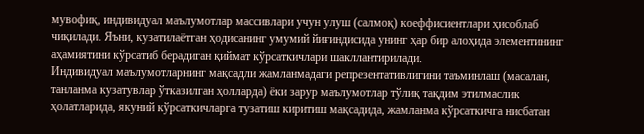мувофиқ, индивидуал маълумотлар массивлари учун улуш (салмоқ) коеффисиентлари ҳисоблаб чиқилади. Яъни, кузатилаётган ҳодисанинг умумий йиғиндисида унинг ҳар бир алоҳида элементининг аҳамиятини кўрсатиб берадиган қиймат кўрсаткичлари шакллантирилади.
Индивидуал маълумотларнинг мақсадли жамланмадаги репрезентативлигини таъминлаш (масалан, танланма кузатувлар ўтказилган ҳолларда) ёки зарур маълумотлар тўлиқ тақдим этилмаслик ҳолатларида, якуний кўрсаткичларга тузатиш киритиш мақсадида, жамланма кўрсаткичга нисбатан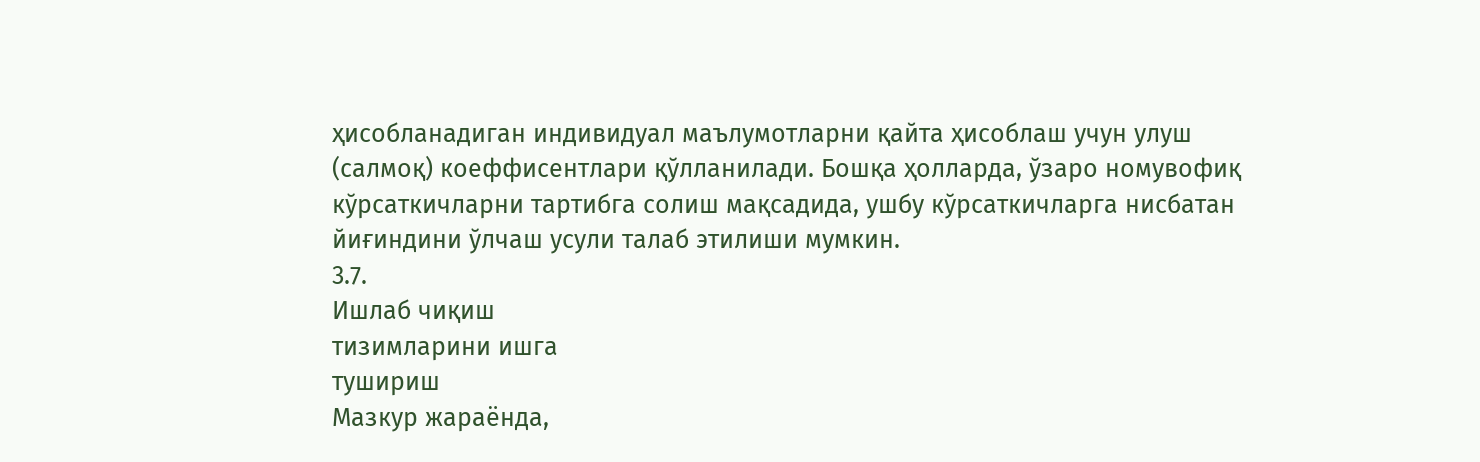ҳисобланадиган индивидуал маълумотларни қайта ҳисоблаш учун улуш (салмоқ) коеффисентлари қўлланилади. Бошқа ҳолларда, ўзаро номувофиқ кўрсаткичларни тартибга солиш мақсадида, ушбу кўрсаткичларга нисбатан йиғиндини ўлчаш усули талаб этилиши мумкин.
3.7.
Ишлаб чиқиш
тизимларини ишга
тушириш
Мазкур жараёнда,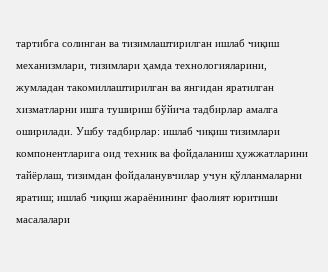тартибга солинган ва тизимлаштирилган ишлаб чиқиш механизмлари, тизимлари ҳамда технологияларини, жумладан такомиллаштирилган ва янгидан яратилган хизматларни ишга тушириш бўйича тадбирлар амалга оширилади. Ушбу тадбирлар: ишлаб чиқиш тизимлари компонентларига оид техник ва фойдаланиш ҳужжатларини тайёрлаш, тизимдан фойдаланувчилар учун қўлланмаларни яратиш; ишлаб чиқиш жараёнининг фаолият юритиши масалалари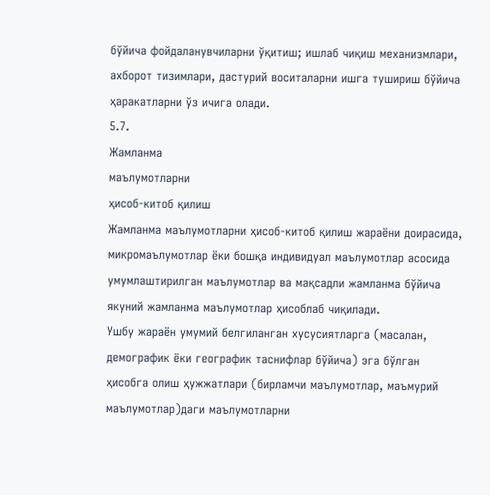бўйича фойдаланувчиларни ўқитиш; ишлаб чиқиш механизмлари, ахборот тизимлари, дастурий воситаларни ишга тушириш бўйича ҳаракатларни ўз ичига олади.
5.7.
Жамланма
маълумотларни
ҳисоб-китоб қилиш
Жамланма маълумотларни ҳисоб-китоб қилиш жараёни доирасида, микромаълумотлар ёки бошқа индивидуал маълумотлар асосида умумлаштирилган маълумотлар ва мақсадли жамланма бўйича якуний жамланма маълумотлар ҳисоблаб чиқилади.
Ушбу жараён умумий белгиланган хусусиятларга (масалан, демографик ёки географик таснифлар бўйича) эга бўлган ҳисобга олиш ҳужжатлари (бирламчи маълумотлар, маъмурий маълумотлар)даги маълумотларни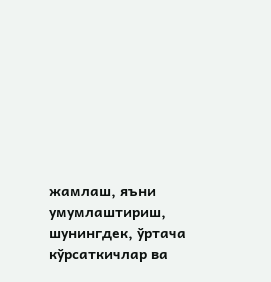жамлаш, яъни умумлаштириш, шунингдек, ўртача кўрсаткичлар ва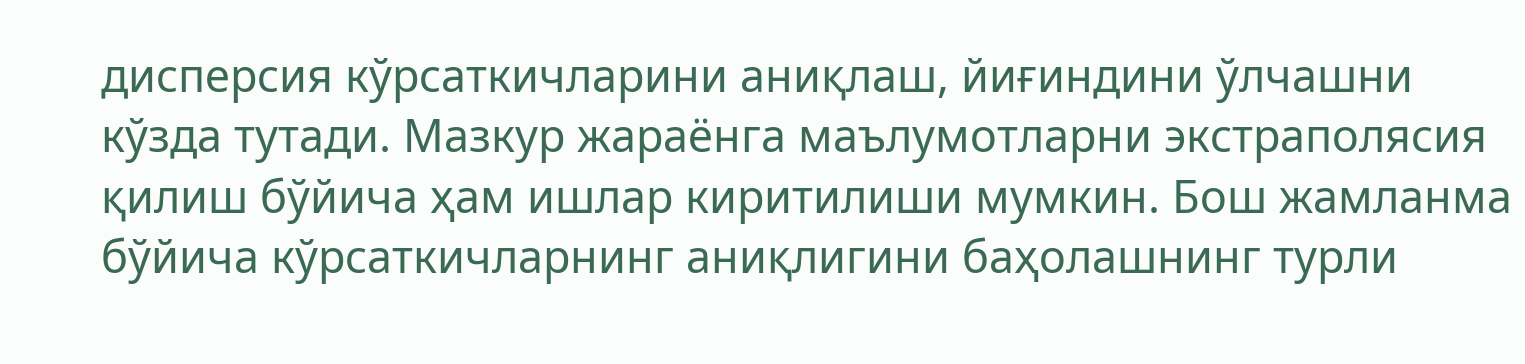дисперсия кўрсаткичларини аниқлаш, йиғиндини ўлчашни кўзда тутади. Мазкур жараёнга маълумотларни экстраполясия қилиш бўйича ҳам ишлар киритилиши мумкин. Бош жамланма бўйича кўрсаткичларнинг аниқлигини баҳолашнинг турли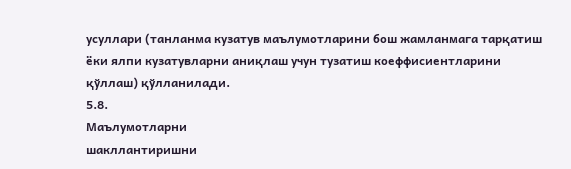усуллари (танланма кузатув маълумотларини бош жамланмага тарқатиш ёки ялпи кузатувларни аниқлаш учун тузатиш коеффисиентларини қўллаш) қўлланилади.
5.8.
Маълумотларни
шакллантиришни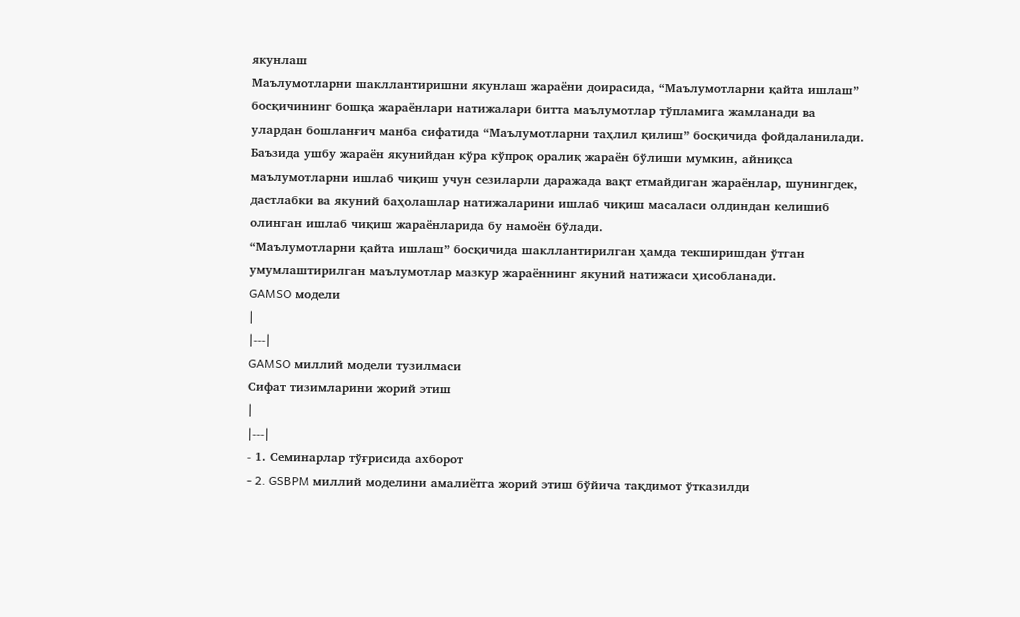якунлаш
Маълумотларни шакллантиришни якунлаш жараёни доирасида, “Маълумотларни қайта ишлаш” босқичининг бошқа жараёнлари натижалари битта маълумотлар тўпламига жамланади ва улардан бошланғич манба сифатида “Маълумотларни таҳлил қилиш” босқичида фойдаланилади.
Баъзида ушбу жараён якунийдан кўра кўпроқ оралиқ жараён бўлиши мумкин, айниқса маълумотларни ишлаб чиқиш учун сезиларли даражада вақт етмайдиган жараёнлар, шунингдек, дастлабки ва якуний баҳолашлар натижаларини ишлаб чиқиш масаласи олдиндан келишиб олинган ишлаб чиқиш жараёнларида бу намоён бўлади.
“Маълумотларни қайта ишлаш” босқичида шакллантирилган ҳамда текширишдан ўтган умумлаштирилган маълумотлар мазкур жараённинг якуний натижаси ҳисобланади.
GAMSO модели
|
|---|
GAMSO миллий модели тузилмаси
Сифат тизимларини жорий этиш
|
|---|
- 1. Семинарлар тўғрисида ахборот
- 2. GSBPM миллий моделини амалиётга жорий этиш бўйича тақдимот ўтказилди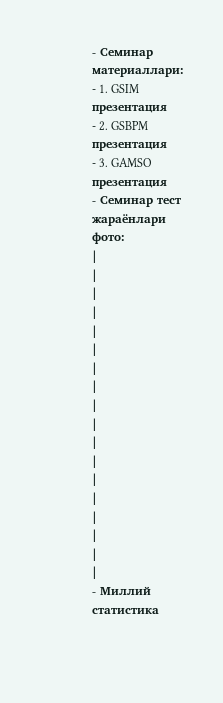- Семинар материаллари:
- 1. GSIM презентация
- 2. GSBPM презентация
- 3. GAMSO презентация
- Семинар тест жараёнлари фото:
|
|
|
|
|
|
|
|
|
|
|
|
|
|
|
|
|
|
- Миллий статистика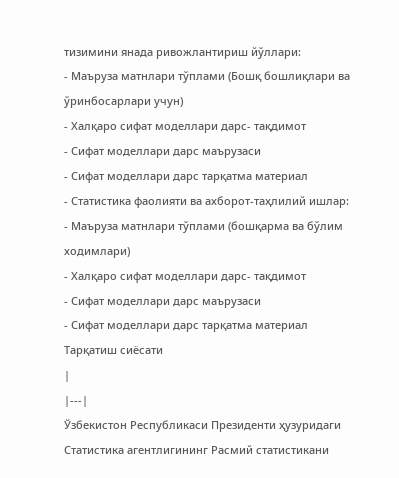тизимини янада ривожлантириш йўллари:
- Маъруза матнлари тўплами (Бошқ бошлиқлари ва ўринбосарлари учун)
- Халқаро сифат моделлари дарс- тақдимот
- Сифат моделлари дарс маърузаси
- Сифат моделлари дарс тарқатма материал
- Статистика фаолияти ва ахборот-таҳлилий ишлар:
- Маъруза матнлари тўплами (бошқарма ва бўлим ходимлари)
- Халқаро сифат моделлари дарс- тақдимот
- Сифат моделлари дарс маърузаси
- Сифат моделлари дарс тарқатма материал
Тарқатиш сиёсати
|
|---|
Ўзбекистон Республикаси Президенти ҳузуридаги
Статистика агентлигининг Расмий статистикани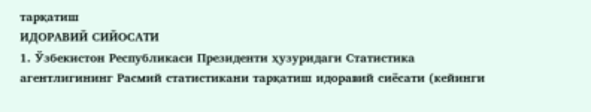тарқатиш
ИДОРАВИЙ СИЙОСАТИ
1. Ўзбекистон Республикаси Президенти ҳузуридаги Статистика агентлигининг Расмий статистикани тарқатиш идоравий сиёсати (кейинги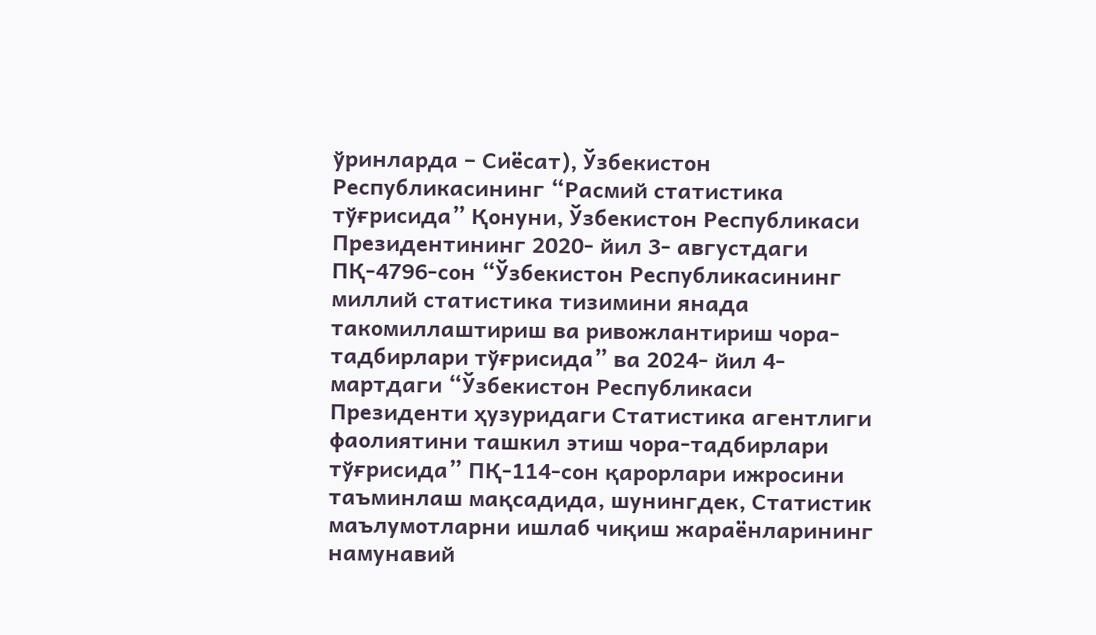ўринларда – Сиёсат), Ўзбекистон Республикасининг “Расмий статистика тўғрисида” Қонуни, Ўзбекистон Республикаси Президентининг 2020- йил 3- августдаги ПҚ-4796-сон “Ўзбекистон Республикасининг миллий статистика тизимини янада такомиллаштириш ва ривожлантириш чора-тадбирлари тўғрисида” ва 2024- йил 4- мартдаги “Ўзбекистон Республикаси Президенти ҳузуридаги Статистика агентлиги фаолиятини ташкил этиш чора-тадбирлари тўғрисида” ПҚ-114-сон қарорлари ижросини таъминлаш мақсадида, шунингдек, Статистик маълумотларни ишлаб чиқиш жараёнларининг намунавий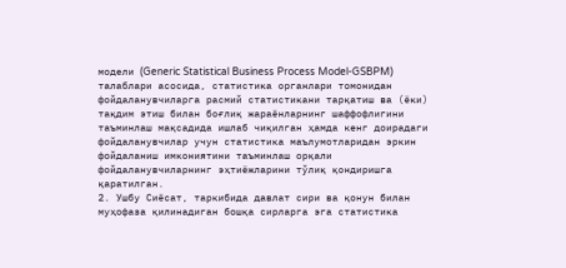модели (Generic Statistical Business Process Model-GSBPM) талаблари асосида, статистика органлари томонидан фойдаланувчиларга расмий статистикани тарқатиш ва (ёки) тақдим этиш билан боғлиқ жараёнларнинг шаффофлигини таъминлаш мақсадида ишлаб чиқилган ҳамда кенг доирадаги фойдаланувчилар учун статистика маълумотларидан эркин фойдаланиш имкониятини таъминлаш орқали фойдаланувчиларнинг эҳтиёжларини тўлиқ қондиришга қаратилган.
2. Ушбу Сиёсат, таркибида давлат сири ва қонун билан муҳофаза қилинадиган бошқа сирларга эга статистика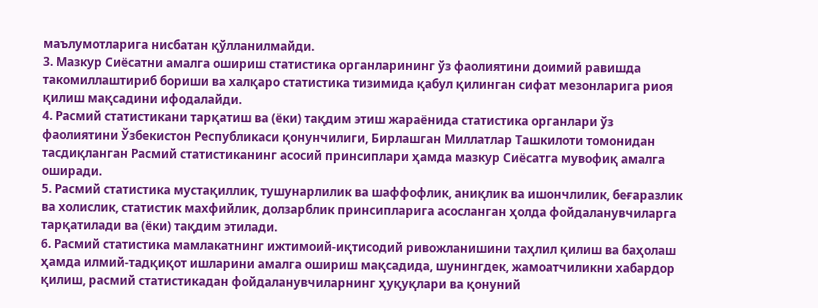маълумотларига нисбатан қўлланилмайди.
3. Мазкур Сиёсатни амалга ошириш статистика органларининг ўз фаолиятини доимий равишда такомиллаштириб бориши ва халқаро статистика тизимида қабул қилинган сифат мезонларига риоя қилиш мақсадини ифодалайди.
4. Расмий статистикани тарқатиш ва (ёки) тақдим этиш жараёнида статистика органлари ўз фаолиятини Ўзбекистон Республикаси қонунчилиги, Бирлашган Миллатлар Ташкилоти томонидан тасдиқланган Расмий статистиканинг асосий принсиплари ҳамда мазкур Сиёсатга мувофиқ амалга оширади.
5. Расмий статистика мустақиллик, тушунарлилик ва шаффофлик, аниқлик ва ишончлилик, беғаразлик ва холислик, статистик махфийлик, долзарблик принсипларига асосланган ҳолда фойдаланувчиларга тарқатилади ва (ёки) тақдим этилади.
6. Расмий статистика мамлакатнинг ижтимоий-иқтисодий ривожланишини таҳлил қилиш ва баҳолаш ҳамда илмий-тадқиқот ишларини амалга ошириш мақсадида, шунингдек, жамоатчиликни хабардор қилиш, расмий статистикадан фойдаланувчиларнинг ҳуқуқлари ва қонуний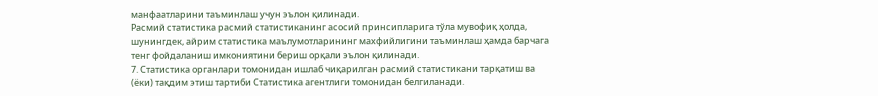манфаатларини таъминлаш учун эълон қилинади.
Расмий статистика расмий статистиканинг асосий принсипларига тўла мувофиқ ҳолда, шунингдек, айрим статистика маълумотларининг махфийлигини таъминлаш ҳамда барчага тенг фойдаланиш имкониятини бериш орқали эълон қилинади.
7. Статистика органлари томонидан ишлаб чиқарилган расмий статистикани тарқатиш ва (ёки) тақдим этиш тартиби Статистика агентлиги томонидан белгиланади.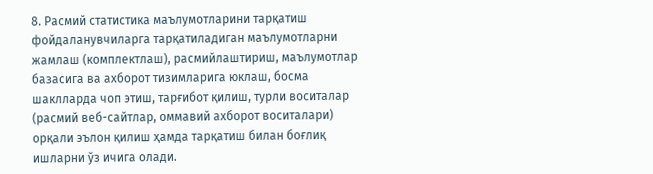8. Расмий статистика маълумотларини тарқатиш фойдаланувчиларга тарқатиладиган маълумотларни жамлаш (комплектлаш), расмийлаштириш, маълумотлар базасига ва ахборот тизимларига юклаш, босма шаклларда чоп этиш, тарғибот қилиш, турли воситалар (расмий веб-сайтлар, оммавий ахборот воситалари) орқали эълон қилиш ҳамда тарқатиш билан боғлиқ ишларни ўз ичига олади.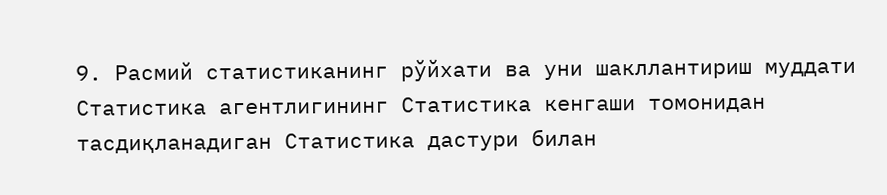9. Расмий статистиканинг рўйхати ва уни шакллантириш муддати Статистика агентлигининг Статистика кенгаши томонидан тасдиқланадиган Статистика дастури билан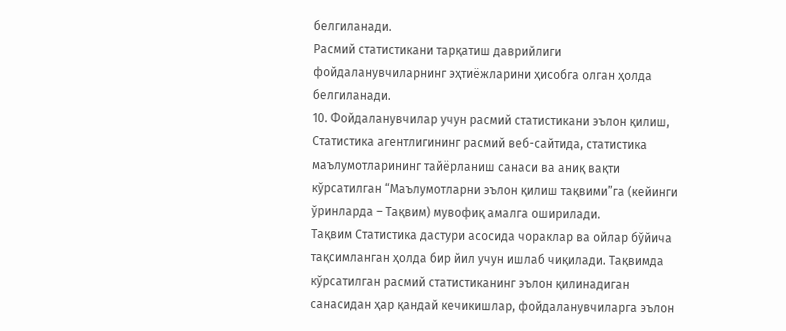белгиланади.
Расмий статистикани тарқатиш даврийлиги фойдаланувчиларнинг эҳтиёжларини ҳисобга олган ҳолда белгиланади.
10. Фойдаланувчилар учун расмий статистикани эълон қилиш, Статистика агентлигининг расмий веб-сайтида, статистика маълумотларининг тайёрланиш санаси ва аниқ вақти кўрсатилган “Маълумотларни эълон қилиш тақвими”га (кейинги ўринларда – Тақвим) мувофиқ амалга оширилади.
Тақвим Статистика дастури асосида чораклар ва ойлар бўйича тақсимланган ҳолда бир йил учун ишлаб чиқилади. Тақвимда кўрсатилган расмий статистиканинг эълон қилинадиган санасидан ҳар қандай кечикишлар, фойдаланувчиларга эълон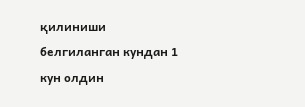қилиниши белгиланган кундан 1 кун олдин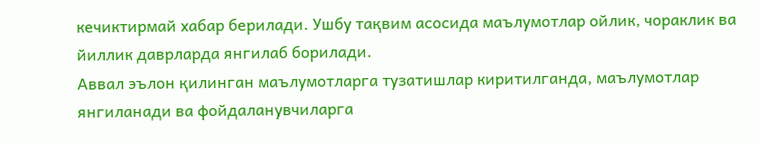кечиктирмай хабар берилади. Ушбу тақвим асосида маълумотлар ойлик, чораклик ва йиллик даврларда янгилаб борилади.
Аввал эълон қилинган маълумотларга тузатишлар киритилганда, маълумотлар янгиланади ва фойдаланувчиларга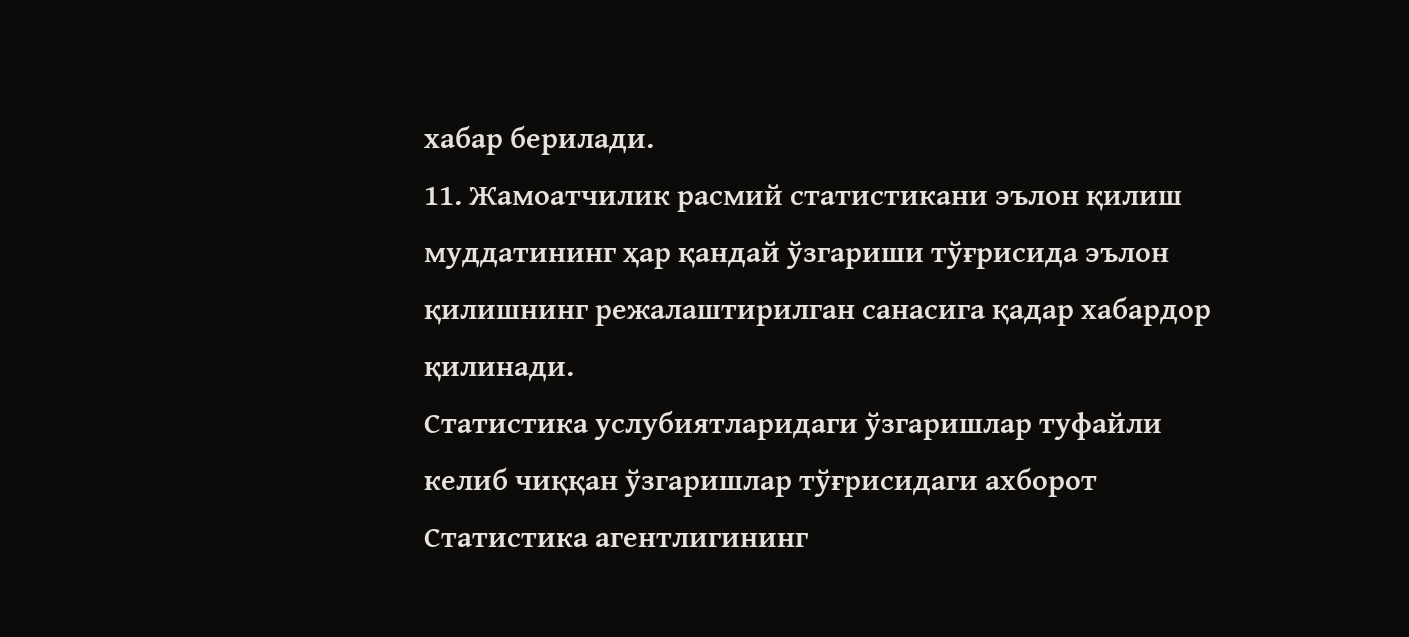хабар берилади.
11. Жамоатчилик расмий статистикани эълон қилиш муддатининг ҳар қандай ўзгариши тўғрисида эълон қилишнинг режалаштирилган санасига қадар хабардор қилинади.
Статистика услубиятларидаги ўзгаришлар туфайли келиб чиққан ўзгаришлар тўғрисидаги ахборот Статистика агентлигининг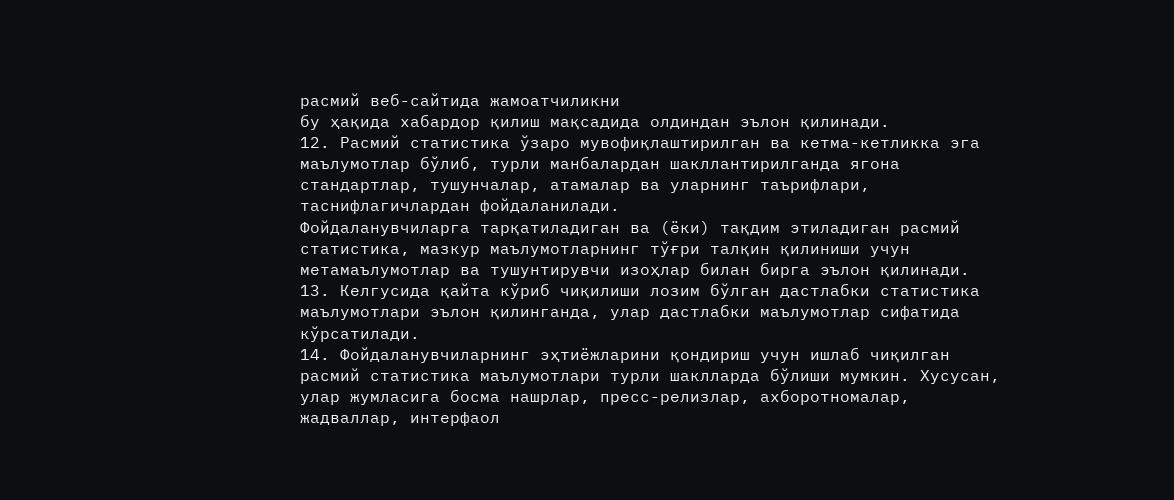расмий веб-сайтида жамоатчиликни
бу ҳақида хабардор қилиш мақсадида олдиндан эълон қилинади.
12. Расмий статистика ўзаро мувофиқлаштирилган ва кетма-кетликка эга маълумотлар бўлиб, турли манбалардан шакллантирилганда ягона стандартлар, тушунчалар, атамалар ва уларнинг таърифлари, таснифлагичлардан фойдаланилади.
Фойдаланувчиларга тарқатиладиган ва (ёки) тақдим этиладиган расмий статистика, мазкур маълумотларнинг тўғри талқин қилиниши учун метамаълумотлар ва тушунтирувчи изоҳлар билан бирга эълон қилинади.
13. Келгусида қайта кўриб чиқилиши лозим бўлган дастлабки статистика маълумотлари эълон қилинганда, улар дастлабки маълумотлар сифатида кўрсатилади.
14. Фойдаланувчиларнинг эҳтиёжларини қондириш учун ишлаб чиқилган расмий статистика маълумотлари турли шаклларда бўлиши мумкин. Хусусан, улар жумласига босма нашрлар, пресс-релизлар, ахборотномалар, жадваллар, интерфаол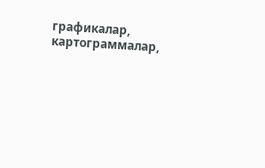графикалар, картограммалар,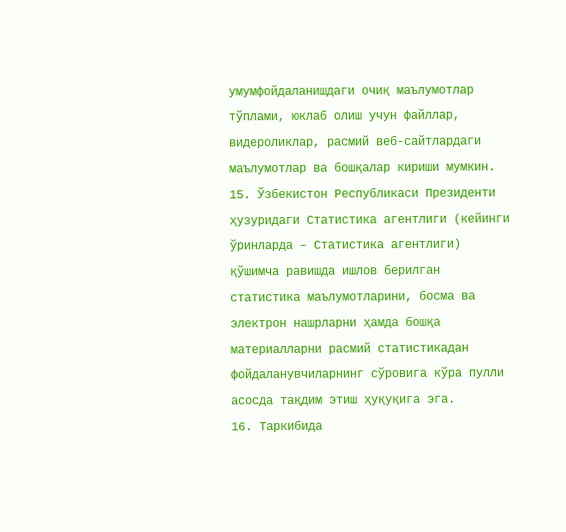умумфойдаланишдаги очиқ маълумотлар тўплами, юклаб олиш учун файллар, видероликлар, расмий веб-сайтлардаги маълумотлар ва бошқалар кириши мумкин.
15. Ўзбекистон Республикаси Президенти ҳузуридаги Статистика агентлиги (кейинги ўринларда – Статистика агентлиги) қўшимча равишда ишлов берилган статистика маълумотларини, босма ва электрон нашрларни ҳамда бошқа материалларни расмий статистикадан фойдаланувчиларнинг сўровига кўра пулли асосда тақдим этиш ҳуқуқига эга.
16. Таркибида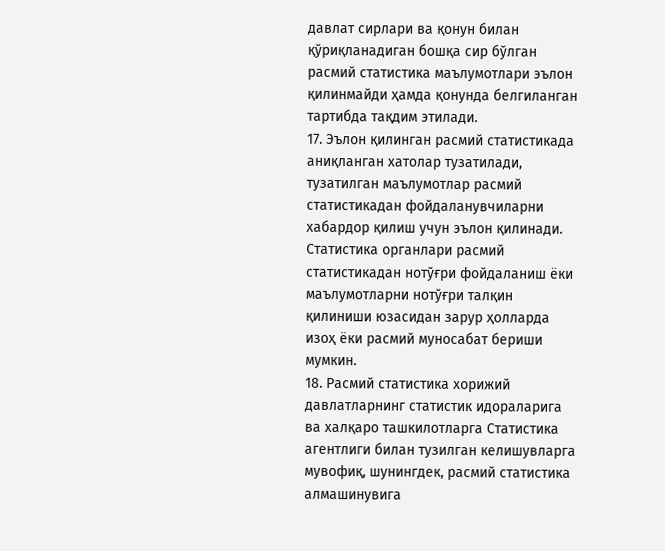давлат сирлари ва қонун билан қўриқланадиган бошқа сир бўлган расмий статистика маълумотлари эълон қилинмайди ҳамда қонунда белгиланган тартибда тақдим этилади.
17. Эълон қилинган расмий статистикада аниқланган хатолар тузатилади, тузатилган маълумотлар расмий статистикадан фойдаланувчиларни хабардор қилиш учун эълон қилинади.
Статистика органлари расмий статистикадан нотўғри фойдаланиш ёки маълумотларни нотўғри талқин қилиниши юзасидан зарур ҳолларда изоҳ ёки расмий муносабат бериши мумкин.
18. Расмий статистика хорижий давлатларнинг статистик идораларига ва халқаро ташкилотларга Статистика агентлиги билан тузилган келишувларга мувофиқ, шунингдек, расмий статистика алмашинувига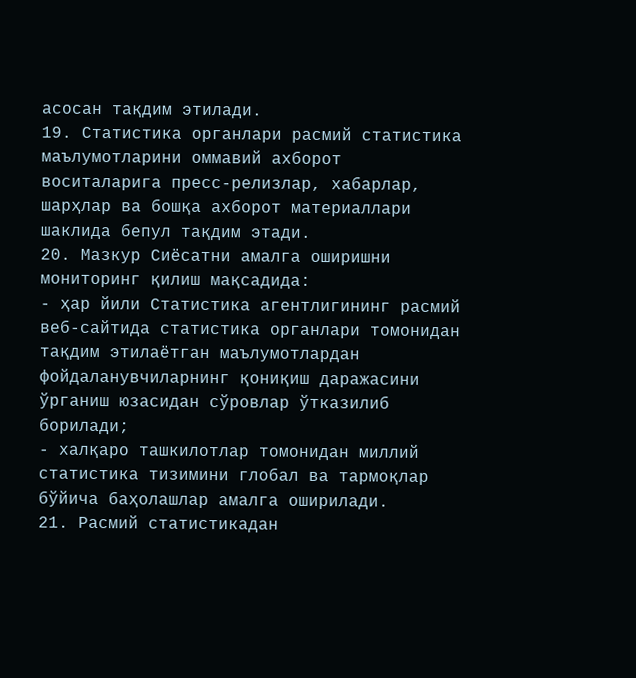асосан тақдим этилади.
19. Статистика органлари расмий статистика маълумотларини оммавий ахборот воситаларига пресс-релизлар, хабарлар, шарҳлар ва бошқа ахборот материаллари шаклида бепул тақдим этади.
20. Мазкур Сиёсатни амалга оширишни мониторинг қилиш мақсадида:
- ҳар йили Статистика агентлигининг расмий веб-сайтида статистика органлари томонидан тақдим этилаётган маълумотлардан фойдаланувчиларнинг қониқиш даражасини ўрганиш юзасидан сўровлар ўтказилиб борилади;
- халқаро ташкилотлар томонидан миллий статистика тизимини глобал ва тармоқлар бўйича баҳолашлар амалга оширилади.
21. Расмий статистикадан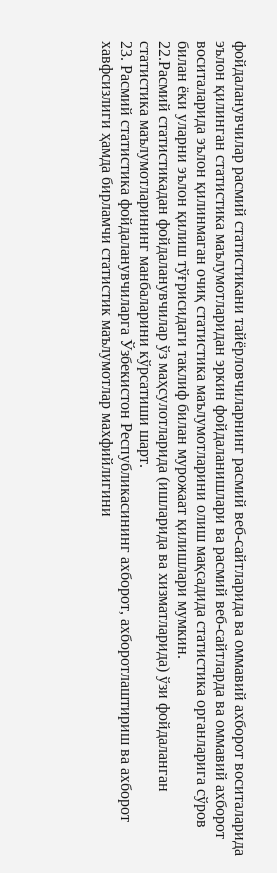фойдаланувчилар расмий статистикани тайёрловчиларнинг расмий веб-сайтларида ва оммавий ахборот воситаларида эълон қилинган статистика маълумотларидан эркин фойдаланишлари ва расмий веб-сайтларда ва оммавий ахборот воситаларида эълон қилинмаган очиқ статистика маълумотларини олиш мақсадида статистика органларига сўров билан ёки уларни эълон қилиш тўғрисидаги таклиф билан мурожаат қилишлари мумкин.
22.Расмий статистикадан фойдаланувчилар ўз маҳсулотларида (ишларида ва хизматларида) ўзи фойдаланган статистика маълумотларининг манбаларини кўрсатиши шарт.
23. Расмий статистика фойдаланувчиларга Ўзбекистон Республикасининг ахборот, ахборотлаштириш ва ахборот хавфсизлиги ҳамда бирламчи статистик маълумотлар махфийлигини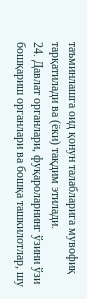таъминлашга оид қонун талабларига мувофиқ тарқатилади ва (ёки) тақдим этилади.
24. Давлат органлари, фуқароларнинг ўзини ўзи бошқариш органлари ва бошқа ташкилотлар, шу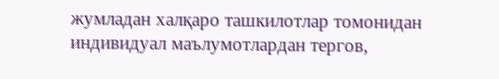жумладан халқаро ташкилотлар томонидан индивидуал маълумотлардан тергов,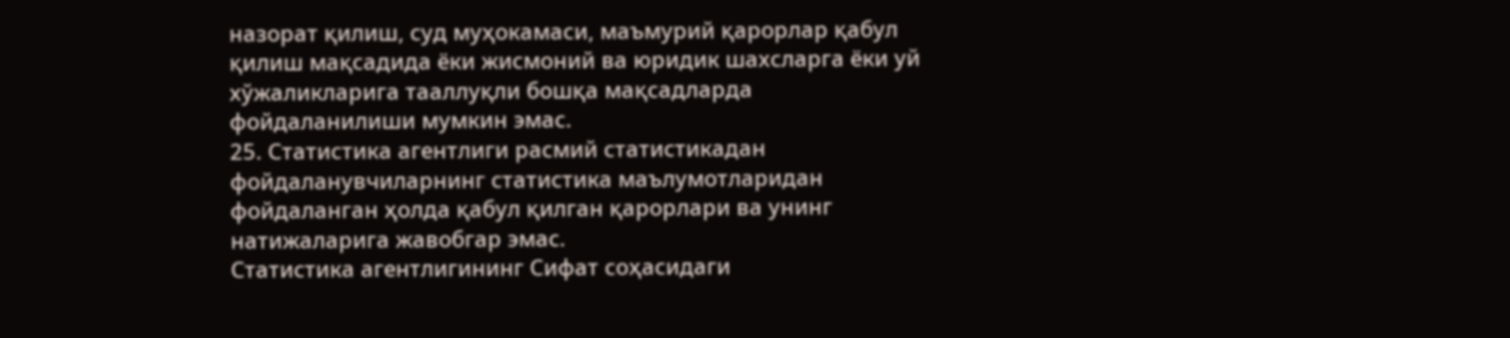назорат қилиш, суд муҳокамаси, маъмурий қарорлар қабул қилиш мақсадида ёки жисмоний ва юридик шахсларга ёки уй хўжаликларига тааллуқли бошқа мақсадларда фойдаланилиши мумкин эмас.
25. Статистика агентлиги расмий статистикадан фойдаланувчиларнинг статистика маълумотларидан фойдаланган ҳолда қабул қилган қарорлари ва унинг натижаларига жавобгар эмас.
Статистика агентлигининг Сифат соҳасидаги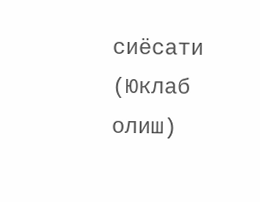сиёсати (Юклаб олиш)